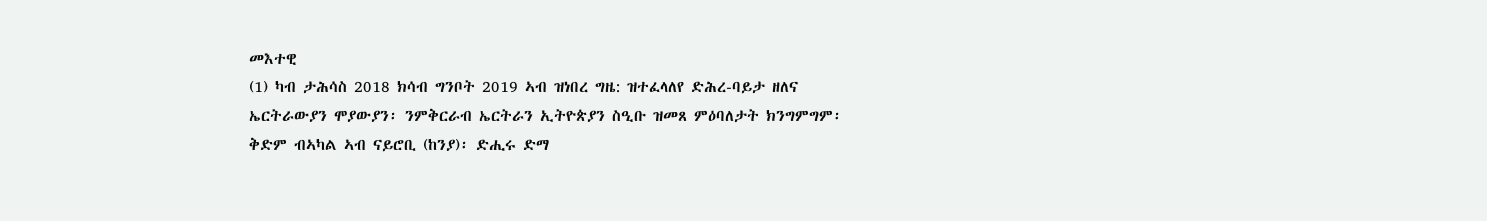መእተዊ
(1) ካብ ታሕሳስ 2018 ክሳብ ግንቦት 2019 ኣብ ዝነበረ ግዜ: ዝተፈላለየ ድሕረ-ባይታ ዘለና ኤርትራውያን ሞያውያን፡ ንምቅርራብ ኤርትራን ኢትዮጵያን ስዒቡ ዝመጸ ምዕባለታት ክንግምግም፡ ቅድም ብኣካል ኣብ ናይሮቢ (ከንያ)፡ ድሒሩ ድማ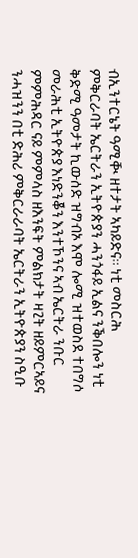ብኢንተርኔት ዓሚቚ ዘተታት ኣካይድና። ነቲ መስርሕ ምቅርራባት ኤርትራን ኢትዮጵያን ሓንጎፋይ ኢልና ንቕበሎን ነቲ ቅድሚ ዓመታት ኪውሰድ ዝግብኦ እሞ ሎሚ ዝተወስደ ተበግሶ መራሕቲ ኢትዮጵያ እነድንቖን እንተኾንና ኣብ ኤርትራ ንቡር ምምሕዳር ናይ ምምላስ ዘእንፍት ምልክታት ዛጊት ዘይምርኣይና ንሓዝንን በቲ ድሕሪ ምቅርራራባት ኤርትራን ኢትዮጵያን ስዒቡ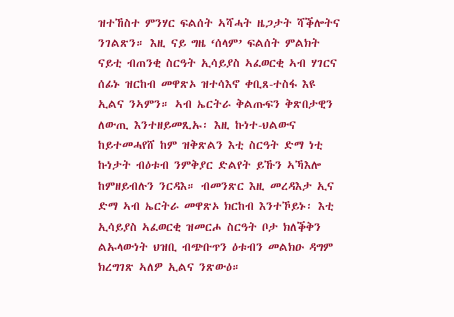ዝተኸስተ ምንሃር ፍልሰት ኣሻሓት ዜጋታት ሻቕሎትና ንገልጽን። እዚ ናይ ግዜ ‘ሰላም’ ፍልሰት ምልክት ናይቲ ብጠንቂ ስርዓት ኢሳይያስ ኣፈወርቂ ኣብ ሃገርና ሰፊኑ ዝርከብ መዋጽኦ ዝተሳእኖ ቀቢጸ-ተስፋ እዩ ኢልና ንኣምን። ኣብ ኤርትራ ቅልጡፍን ቅጽበታዊን ለውጢ እንተዘይመጺኡ፡ እዚ ኩነተ-ህልውና ከይተመሓየሸ ከም ዝቅጽልን እቲ ስርዓት ድማ ነቲ ኩነታት ብዕቱብ ንምቅያር ድልየት ይኹን ኣኻእሎ ከምዘይብሉን ንርዳእ። ብመንጽር እዚ መረዳእታ ኢና ድማ ኣብ ኤርትራ መዋጽኦ ክርከብ እንተኾይኑ፡ እቲ ኢሳይያስ ኣፈወርቂ ዝመርሖ ስርዓት ቦታ ክለቕቅን ልኡላውነት ህዝቢ ብጭቡጥን ዕቱብን መልክዑ ዳግም ክረግገጽ ኣለዎ ኢልና ንጽውዕ።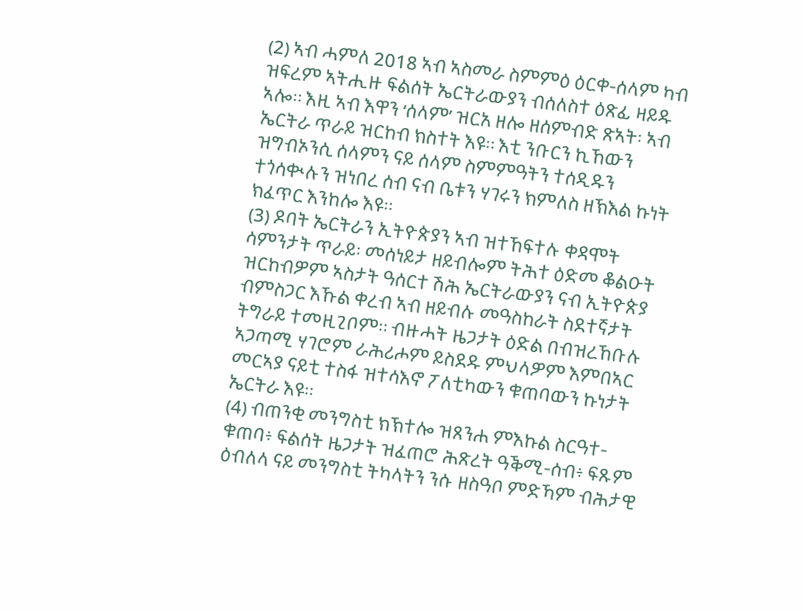(2) ኣብ ሓምለ 2018 ኣብ ኣስመራ ስምምዕ ዕርቀ-ሰላም ካብ ዝፍረም ኣትሒዙ ፍልሰት ኤርትራውያን ብሰለስተ ዕጽፊ ዛይዱ ኣሎ። እዚ ኣብ እዋን ‘ሰላም’ ዝርአ ዘሎ ዘሰምብድ ጽኣት፡ ኣብ ኤርትራ ጥራይ ዝርከብ ክስተት እዩ። እቲ ንቡርን ኪኸውን ዝግብኦንሲ ሰላምን ናይ ሰላም ስምምዓትን ተሰዲዱን ተጎሳቊሉን ዝነበረ ሰብ ናብ ቤቱን ሃገሩን ክምለስ ዘኽእል ኩነት ክፈጥር እንከሎ እዩ።
(3) ዶባት ኤርትራን ኢትዮጵያን ኣብ ዝተኸፍተሉ ቀዳሞት ሳምንታት ጥራይ፡ መሰነይታ ዘይብሎም ትሕተ ዕድመ ቆልዑት ዝርከብዎም ኣስታት ዓሰርተ ሽሕ ኤርትራውያን ናብ ኢትዮጵያ ብምስጋር እኹል ቀረብ ኣብ ዘይብሉ መዓስከራት ስደተኛታት ትግራይ ተመዚጊቦም። ብዙሓት ዜጋታት ዕድል በብዝረኸቡሉ ኣጋጣሚ ሃገሮም ራሕሪሖም ይስደዱ ምህላዎም እምበኣር መርኣያ ናይቲ ተስፋ ዝተሳእኖ ፖለቲካውን ቁጠባውን ኩነታት ኤርትራ እዩ።
(4) ብጠንቂ መንግስቲ ክኽተሎ ዝጸንሐ ምእኩል ስርዓተ-ቁጠባ፥ ፍልሰት ዜጋታት ዝፈጠሮ ሕጽረት ዓቕሚ-ሰብ፥ ፍጹም ዕብለላ ናይ መንግስቲ ትካላትን ንሱ ዘስዓቦ ምድኻም ብሕታዊ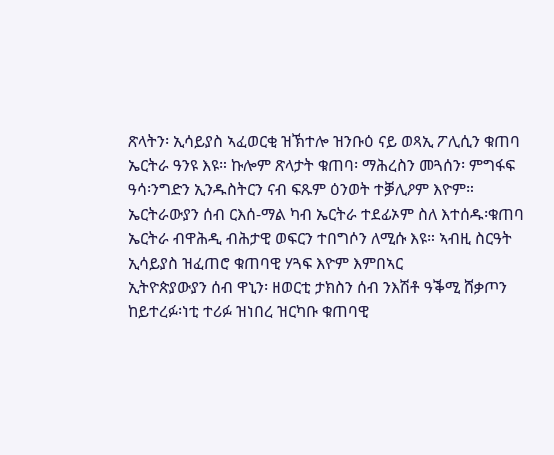ጽላትን፡ ኢሳይያስ ኣፈወርቂ ዝኽተሎ ዝንቡዕ ናይ ወጻኢ ፖሊሲን ቁጠባ ኤርትራ ዓንዩ እዩ። ኩሎም ጽላታት ቁጠባ፡ ማሕረስን መጓሰን፡ ምግፋፍ ዓሳ፡ንግድን ኢንዱስትርን ናብ ፍጹም ዕንወት ተቓሊዖም እዮም። ኤርትራውያን ሰብ ርእሰ-ማል ካብ ኤርትራ ተደፊኦም ስለ እተሰዱ፡ቁጠባ ኤርትራ ብዋሕዲ ብሕታዊ ወፍርን ተበግሶን ለሚሱ እዩ። ኣብዚ ስርዓት ኢሳይያስ ዝፈጠሮ ቁጠባዊ ሃጓፍ እዮም እምበኣር
ኢትዮጵያውያን ሰብ ዋኒን፡ ዘወርቲ ታክስን ሰብ ንእሽቶ ዓቕሚ ሸቃጦን ከይተረፉ፡ነቲ ተሪፉ ዝነበረ ዝርካቡ ቁጠባዊ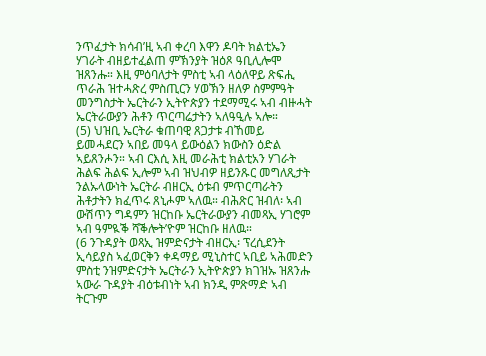ንጥፈታት ክሳብ’ዚ ኣብ ቀረባ እዋን ዶባት ክልቲኤን ሃገራት ብዘይተፈልጠ ምኽንያት ዝዕጾ ዓቢሊሎሞ ዝጸንሑ። እዚ ምዕባለታት ምስቲ ኣብ ላዕለዋይ ጽፍሒ ጥራሕ ዝተሓጽረ ምስጢርን ሃወኽን ዘለዎ ስምምዓት መንግስታት ኤርትራን ኢትዮጵያን ተደማሚሩ ኣብ ብዙሓት ኤርትራውያን ሕቶን ጥርጣሬታትን ኣለዓዒሉ ኣሎ።
(5) ህዝቢ ኤርትራ ቁጠባዊ ጸጋታቱ ብኸመይ ይመሓደርን ኣበይ መዓላ ይውዕልን ክውስን ዕድል ኣይጸንሖን። ኣብ ርእሲ እዚ መራሕቲ ክልቲአን ሃገራት ሕልፍ ሕልፍ ኢሎም ኣብ ዝህብዎ ዘይንጹር መግለጺታት ንልኡላውነት ኤርትራ ብዘርኢ ዕቱብ ምጥርጣራትን ሕቶታትን ክፈጥሩ ጸኒሖም ኣለዉ። ብሕጽር ዝብለ፡ ኣብ ውሽጥን ግዳምን ዝርከቡ ኤርትራውያን ብመጻኢ ሃገሮም ኣብ ዓምዪቕ ሻቕሎት’ዮም ዝርከቡ ዘለዉ።
(6 ንጉዳያት ወጻኢ ዝምድናታት ብዘርኢ፡ ፕረሲደንት ኢሳይያስ ኣፈወርቅን ቀዳማይ ሚኒስተር ኣቢይ ኣሕመድን ምስቲ ንዝምድናታት ኤርትራን ኢትዮጵያን ክገዝኡ ዝጸንሑ ኣውራ ጉዳያት ብዕቱብነት ኣብ ክንዲ ምጽማድ ኣብ ትርጉም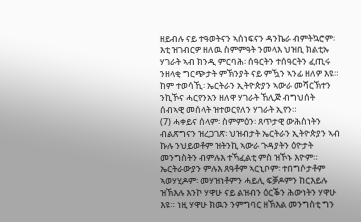ዘይብሉ ናይ ተዓወትናን ኣሰነፍናን ዳንኬራ ብምትኳሮም፡ እቲ ዝገብርዎ ዘለዉ ስምምዓት ንመላእ ህዝቢ ክልቲኡ ሃገራት ኣብ ክንዲ ምርባሕ፡ ሰዓርትን ተሰዓርትን ፈጢሩ ንዘላቂ ግርጭታት ምኽንያት ናይ ምዃን ኣንፊ ዘለዎ እዩ። ከም ተወሳኺ፡ ኤርትራን ኢትዮጵያን ኣውራ መሻርኽተን ንኪኾና ሓርየንአን ዘለዋ ሃገራት ኸሊጅ ብግህሰት ሰብኣዊ መሰላት ዝተወርየለን ሃገራት ኢየን።
(7) ሓቀይና ሰላም፡ ስምምዕን፡ ጸጥታዊ ውሕስነትን ብልጽግናን ዝረጋገጽ፡ ህዝብታት ኤርትራን ኢትዮጵያን ኣብ ኩሉ ንህይወቶም ዝትንኪ ኣውራ ጉዳያትን ዕዮታት መንግስትን ብምሉእ ተኻፈልቲ ምስ ዝኾኑ እዮም። ኤርትራውያን ምሉእ ጸዓቶም ኣርኒቦም፡ ተበግሶታቶም ኣወሃሂዶም፡ መሃዝነቶምን ሓይሊ ፍቓዶምን ከርእይሉ ዝኽእሉ እንኮ ሃዋሁ ናይ ልዝብን ዕርቕን ሕውነትን ሃዋሁ እዩ። ነዚ ሃዋሁ ክዉን ንምግባር ዘኽእል መንግስቲ ግን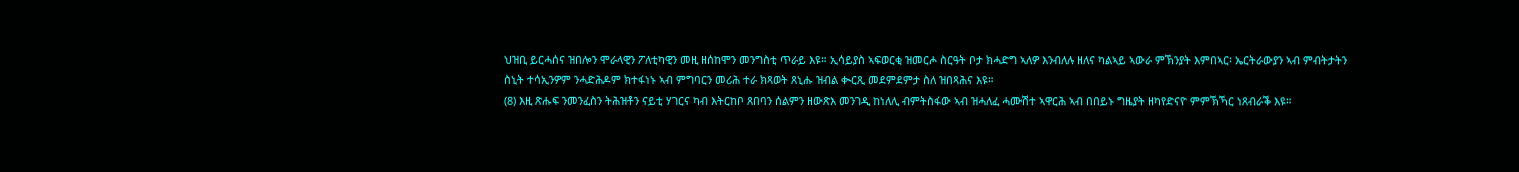ህዝቢ ይርሓሰና ዝበሎን ሞራላዊን ፖለቲካዊን መዚ ዘሰከሞን መንግስቲ ጥራይ እዩ። ኢሳይያስ ኣፍወርቂ ዝመርሖ ስርዓት ቦታ ክሓድግ ኣለዎ እንብለሉ ዘለና ካልኣይ ኣውራ ምኽንያት እምበኣር፡ ኤርትራውያን ኣብ ምብትታትን ስኒት ተሳኢንዎም ንሓድሕዶም ክተፋነኑ ኣብ ምግባርን መሪሕ ተራ ክጻወት ጸኒሑ ዝብል ቊርጺ መደምደምታ ስለ ዝበጻሕና እዩ።
(8) እዚ ጽሑፍ ንመንፈስን ትሕዝቶን ናይቲ ሃገርና ካብ እትርከቦ ጸበባን ሰልምን ዘውጽእ መንገዲ ከነለሊ ብምትስፋው ኣብ ዝሓለፈ ሓሙሽተ ኣዋርሕ ኣብ በበይኑ ግዜያት ዘካየድናዮ ምምኽኻር ነጸብራቕ እዩ።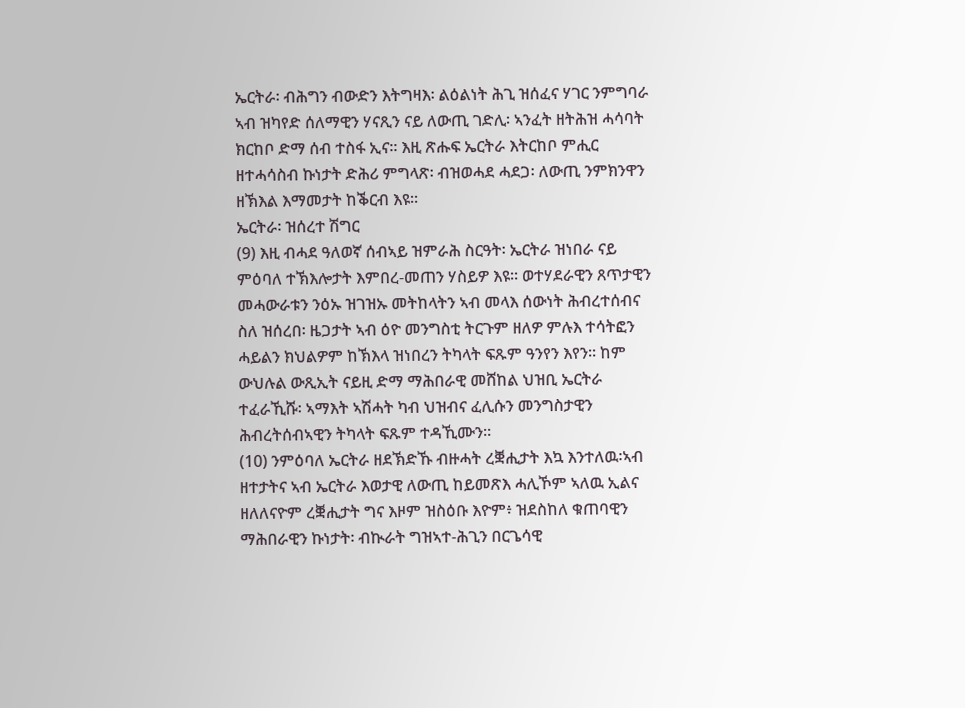ኤርትራ፡ ብሕግን ብውድን እትግዛእ፡ ልዕልነት ሕጊ ዝሰፈና ሃገር ንምግባራ ኣብ ዝካየድ ሰለማዊን ሃናጺን ናይ ለውጢ ገድሊ፡ ኣንፈት ዘትሕዝ ሓሳባት ክርከቦ ድማ ሰብ ተስፋ ኢና። እዚ ጽሑፍ ኤርትራ እትርከቦ ምሒር ዘተሓሳስብ ኩነታት ድሕሪ ምግላጽ፡ ብዝወሓደ ሓደጋ፡ ለውጢ ንምክንዋን ዘኽእል እማመታት ከቕርብ እዩ።
ኤርትራ፡ ዝሰረተ ሽግር
(9) እዚ ብሓደ ዓለወኛ ሰብኣይ ዝምራሕ ስርዓት፡ ኤርትራ ዝነበራ ናይ ምዕባለ ተኽእሎታት እምበረ-መጠን ሃስይዎ እዩ። ወተሃደራዊን ጸጥታዊን መሓውራቱን ንዕኡ ዝገዝኡ መትከላትን ኣብ መላእ ሰውነት ሕብረተሰብና ስለ ዝሰረበ፡ ዜጋታት ኣብ ዕዮ መንግስቲ ትርጉም ዘለዎ ምሉእ ተሳትፎን ሓይልን ክህልዎም ከኽእላ ዝነበረን ትካላት ፍጹም ዓንየን እየን። ከም ውህሉል ውጺኢት ናይዚ ድማ ማሕበራዊ መሸከል ህዝቢ ኤርትራ ተፈራኺሹ፡ ኣማእት ኣሽሓት ካብ ህዝብና ፈሊሱን መንግስታዊን ሕብረትሰብኣዊን ትካላት ፍጹም ተዳኺሙን።
(10) ንምዕባለ ኤርትራ ዘደኽድኹ ብዙሓት ረቛሒታት እኳ እንተለዉ፡ኣብ ዘተታትና ኣብ ኤርትራ እወታዊ ለውጢ ከይመጽእ ሓሊኾም ኣለዉ ኢልና ዘለለናዮም ረቛሒታት ግና እዞም ዝስዕቡ እዮም፥ ዝደስከለ ቁጠባዊን ማሕበራዊን ኩነታት፡ ብኲራት ግዝኣተ-ሕጊን በርጌሳዊ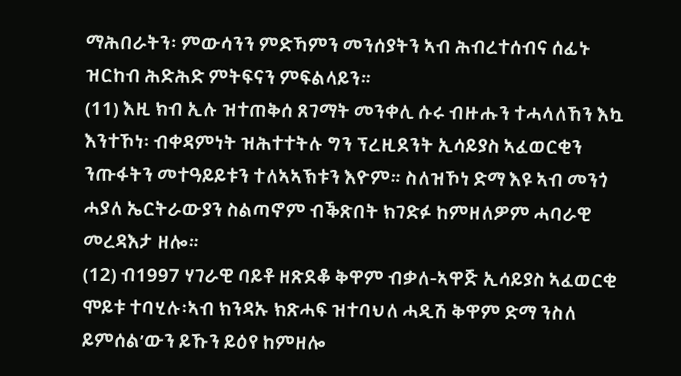ማሕበራትን፡ ምውሳንን ምድኻምን መንሰያትን ኣብ ሕብረተሰብና ሰፊኑ ዝርከብ ሕድሕድ ምትፍናን ምፍልላይን።
(11) እዚ ክብ ኢሉ ዝተጠቅሰ ጸገማት መንቀሊ ሱሩ ብዙሑን ተሓላለኸን እኳ እንተኾነ፡ ብቀዳምነት ዝሕተተትሉ ግን ፕረዚደንት ኢሳይያስ ኣፈወርቂን ንጡፋትን መተዓይይቱን ተለኣኣኽቱን እዮም። ስለዝኾነ ድማ እዩ ኣብ መንጎ ሓያለ ኤርትራውያን ስልጣኖም ብቕጽበት ክገድፉ ከምዘለዎም ሓባራዊ መረዳእታ ዘሎ።
(12) ብ1997 ሃገራዊ ባይቶ ዘጽደቆ ቅዋም ብቃለ-ኣዋጅ ኢሳይያስ ኣፈወርቂ ሞይቱ ተባሂሉ፡ኣብ ክንዳኡ ክጽሓፍ ዝተባህለ ሓዲሽ ቅዋም ድማ ንስለ ይምሰል’ውን ይኹን ይዕየ ከምዘሎ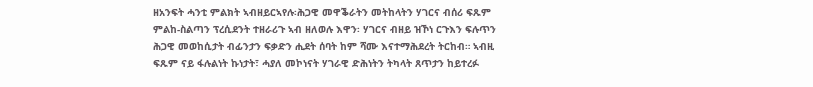ዘአንፍት ሓንቲ ምልክት ኣብዘይርኣየሉ፡ሕጋዊ መዋቕራትን መትከላትን ሃገርና ብሰሪ ፍጹም ምልከ-ስልጣን ፕረሲደንት ተዘራሪጉ ኣብ ዘለወሉ እዋን፡ ሃገርና ብዘይ ዝኾነ ርጉእን ፍሉጥን ሕጋዊ መወከሲታት ብፊንታን ፍቃድን ሒደት ሰባት ከም ሻሙ እናተማሕደረት ትርከብ። ኣብዚ ፍጹም ናይ ፋሉልነት ኩነታት፣ ሓያለ መኮነናት ሃገራዊ ድሕነትን ትካላት ጸጥታን ከይተረፉ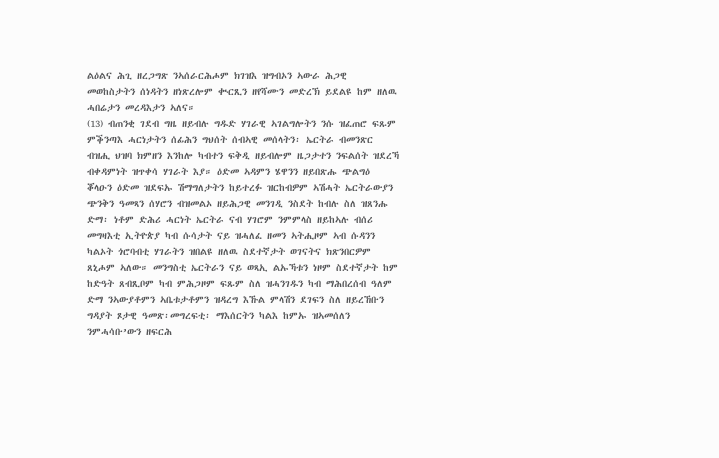ልዕልና ሕጊ ዘረጋግጽ ንኣሰራርሕሖም ክገዝእ ዝግብኦን ኣውራ ሕጋዊ መወከስታትን ሰነዳትን ዘነጽረሎም ቊርጺን ዘየሻሙን መድረኽ ይደልዩ ከም ዘለዉ ሓበሬታን መረዳእታን ኣለና።
(13) ብጠንቂ ገደብ ግዜ ዘይብሉ ግዱድ ሃገራዊ ኣገልግሎትን ንሱ ዝፈጠሮ ፍጹም ምቕንጣእ ሓርነታትን ሰፊሕን ግህሰት ሰብኣዊ መሰላትን፡ ኤርትራ ብመንጽር ብዝሒ ህዝባ ክምዘን እንከሎ ካብተን ፍቅዲ ዘይብሎም ዜጋታተን ንፍልሰት ዝደረኻ ብቀዳምነት ዝጥቀሳ ሃገራት እያ። ዕድመ ኣዳምን ሄዋንን ዘይበጽሑ ጭልግዕ ቖላዑን ዕድመ ዝደፍኡ ሽማግለታትን ከይተረፉ ዝርከብዎም ኣሽሓት ኤርትራውያን ጭንቅን ዓመጻን ሰሃሮን ብዝመልኦ ዘይሕጋዊ መንገዲ ንስደት ከብሉ ስለ ዝጸንሑ ድማ፡ ነቶም ድሕሪ ሓርነት ኤርትራ ናብ ሃገሮም ንምምላስ ዘይከኣሉ ብሰሪ መግዛእቲ ኢትዮጵያ ካብ ሱሳታት ናይ ዝሓለፈ ዘመን ኣትሒዞም ኣብ ሱዳንን ካልኦት ጎሮባብቲ ሃገራትን ዝበልዩ ዘለዉ ስደተኛታት ወገናትና ክጽንበርዎም ጸኒሖም ኣለው። መንግስቲ ኤርትራን ናይ ወጻኢ ልኡኻቱን ነዞም ስደተኛታት ከም ከድዓት ጸብጺቦም ካብ ምሕጋዞም ፍጹም ስለ ዝሓንገዱን ካብ ማሕበረሰብ ዓለም ድማ ንኣውያቶምን ኣቤቱታቶምን ዝዳረግ እኹል ምላሽን ደገፍን ስለ ዘይረኸቡን ግዳያት ጾታዊ ዓመጽ፡መግረፍቲ፡ ማእሰርትን ካልእ ከምኡ ዝኣመሰለን ንምሓሳቡ’ውን ዘፍርሕ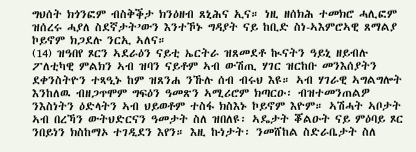ግህሰት ክጎንፎም ብስቅቕታ ክንዕዘብ ጸኒሕና ኢና። ነዚ ዘሰክሕ ተመክሮ ሓሊፎም ዝሰረሩ ሓያለ ስደኛታት’ውን እንተኾኑ ግዳያት ናይ ከቢድ ስነ-ኣእምሮኣዊ ጸማልያ ኮይኖም ክጋደሉ ንርኢ ኣለና።
(14) ዝዓበየ ጾርን ኣደራዕን ናይቲ ኤርትራ ዝጸመደቶ ኲናትን ዓይኒ ዘይብሉ ፖለቲካዊ ምልክን ኣብ ዝባን ናይቶም ኣብ ውሽጢ ሃገር ዝርከቡ መንእሰያትን ደቀንስትዮን ተጻዒኑ ከም ዝጸንሐ ንኹሉ ሰብ ብሩህ እዩ። ኣብ ሃገራዊ ኣግልግሎት እንከለዉ ብዘጋጥሞም ግፍዕን ዓመጽን ኣሚሪሮም ክጣርዑ፡ ብዝተመንጠልዎ ንእስነትን ዕድላትን ኣብ ህይወቶም ተስፋ ክስእኑ ኮይኖም እዮም። ኣሽሓት ኣቦታት ኣብ በረኻን ውትህድርናን ዓመታት ስለ ዝበለዩ፡ ኣዴታት ቖልዑት ናይ ምዕባይ ጾር ንበይነን ክስከማኦ ተገዲደን እየን። እዚ ኩነታት፡ ንመሸከል ስድራቤታት ስለ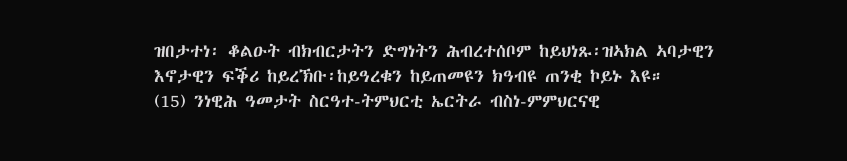ዝበታተነ፡ ቆልዑት ብክብርታትን ድግነትን ሕብረተሰቦም ከይህነጹ፡ዝኣክል ኣባታዊን እኖታዊን ፍቕሪ ከይረኽቡ፡ከይዓረቁን ከይጠመዩን ክዓብዩ ጠንቂ ኮይኑ እዩ።
(15) ንነዊሕ ዓመታት ስርዓተ-ትምህርቲ ኤርትራ ብስነ-ምምህርናዊ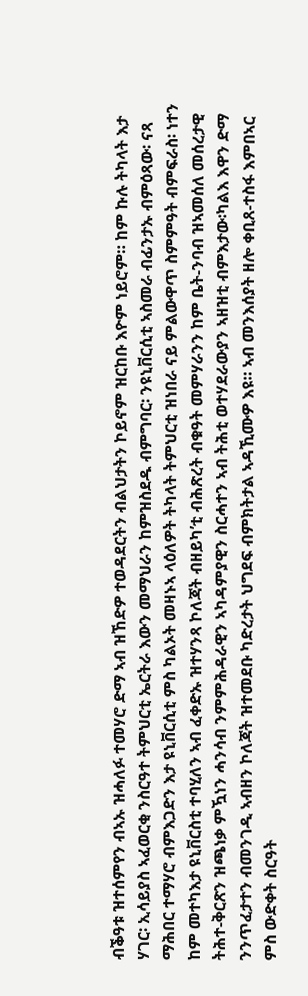ብቕዓቱ ዝተሰምየን ብኣኡ ዝሓለፉ ተመሃሮ ድማ ኣብ ዝኸድዎ ተወዳደርትን ብልህታትን ኮይኖም ዝርከቡ እዮም ነይሮም። ከም ኩሉ ትካላት እታ ሃገር፡ ኢሳይያስ ኣፈወርቂ ንስርዓተ ትምህርቲ ኤርትራ እውን መማህራን ከምዝስደዱ ብምግባር፡ ንዩኒቨርሲቲ ኣስመራ ብፊንታኡ ብምዕጻው፡ ናጻ ማሕበር ተማሃሮ ብምእጋድን እታ ዩኒቨርሲቲ ምስ ካልኦት መዛኑኣ ላዕለዎት ትካላት ትምህርቲ ዝነበራ ናይ ምልውዋጥ ስምምዓት ብምፍራስ፡ ነተን ከም መተካእታ ዩኒቨርስቲ ተባሂለን ኣብ ፈቀድኡ ዝተሃንጻ ኮለጃት ብዘይካ’ቲ ብሕጽረት ብቁዓት መምሃራንን ከም ቤት-ንባብ ዝኣመሰለ መሰረታዊ ትሕተ-ቅርጽን ዝጫነቃ ምዃነን ሓንሳብ ንምምሕዳራዊን ኣካዳምያዊን ስርሓተን ኣብ ትሕቲ ወተሃደራውያን ኣዘዝቲ ብምእታው፡ካልእ እዋን ድማ ንንጥፈታተን ብመንገዲ ኣብዘን ኮለጃት ዝተመደቡ ካድረታት ህግደፍ ብምክትታል ኣዳኺሙዎ እዩ። ኣብ መንእሰያት ዘሎ ቀቢጸ-ተስፋ እምበኣር ምስ ውድቀት ስርዓት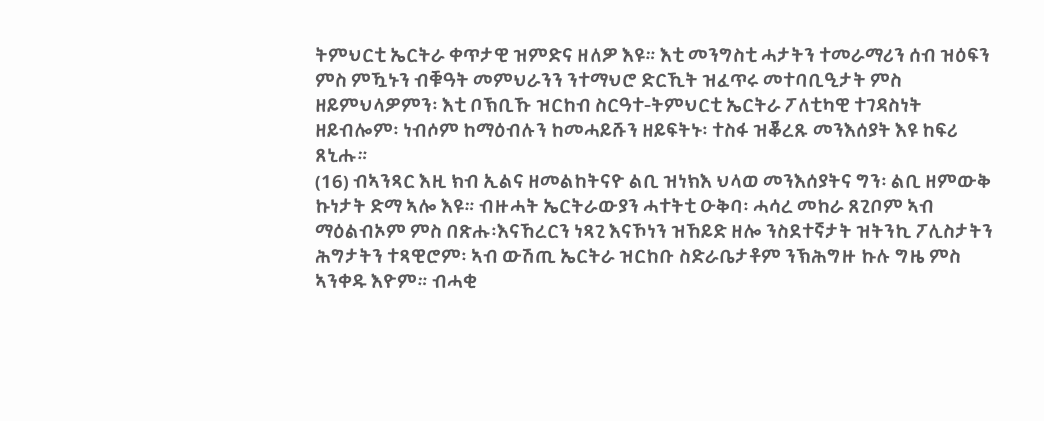ትምህርቲ ኤርትራ ቀጥታዊ ዝምድና ዘለዎ እዩ። እቲ መንግስቲ ሓታትን ተመራማሪን ሰብ ዝዕፍን ምስ ምዃኑን ብቑዓት መምህራንን ንተማህሮ ድርኺት ዝፈጥሩ መተባቢዒታት ምስ ዘይምህላዎምን፡ እቲ ቦኽቢኹ ዝርከብ ስርዓተ-ትምህርቲ ኤርትራ ፖለቲካዊ ተገዳስነት ዘይብሎም፡ ነብሶም ከማዕብሉን ከመሓይሹን ዘይፍትኑ፡ ተስፋ ዝቖረጹ መንእሰያት እዩ ከፍሪ ጸኒሑ።
(16) ብኣንጻር እዚ ክብ ኢልና ዘመልከትናዮ ልቢ ዝነክእ ህላወ መንእሰያትና ግን፡ ልቢ ዘምውቅ ኩነታት ድማ ኣሎ እዩ። ብዙሓት ኤርትራውያን ሓተትቲ ዑቅባ፡ ሓሳረ መከራ ጸጊቦም ኣብ ማዕልብኦም ምስ በጽሑ፡እናኸረርን ነጻጊ እናኾነን ዝኸይድ ዘሎ ንስደተኛታት ዝትንኪ ፖሊስታትን ሕግታትን ተጻዊሮም፡ ኣብ ውሽጢ ኤርትራ ዝርከቡ ስድራቤታቶም ንኽሕግዙ ኩሉ ግዜ ምስ ኣንቀዱ እዮም። ብሓቂ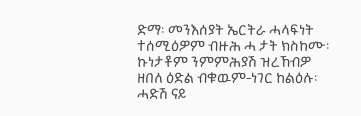ድማ፡ መንእሰያት ኤርትራ ሓላፍነት ተሰሚዕዎም ብዙሕ ሓ ታት ክስከሙ፡ ኩነታቶም ንምምሕያሽ ዝረኸብዎ ዘበለ ዕድል ብቁዉም-ነገር ከልዕሉ፡ ሓድሽ ናይ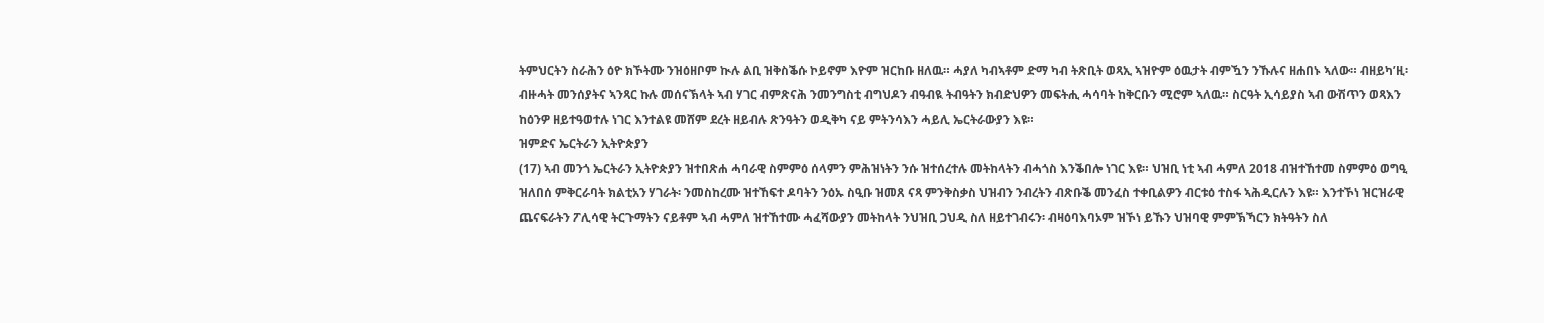ትምህርትን ስራሕን ዕዮ ክኾትሙ ንዝዕዘቦም ኲሉ ልቢ ዝቅስቕሱ ኮይኖም እዮም ዝርከቡ ዘለዉ። ሓያለ ካብኣቶም ድማ ካብ ትጽቢት ወጻኢ ኣዝዮም ዕዉታት ብምዃን ንኹሉና ዘሐበኑ ኣለው። ብዘይካ’ዚ፡ ብዙሓት መንሰያትና ኣንጻር ኩሉ መሰናኽላት ኣብ ሃገር ብምጽናሕ ንመንግስቲ ብግህዶን ብዓብዪ ትብዓትን ክብድህዎን መፍትሒ ሓሳባት ከቅርቡን ሚሮም ኣለዉ። ስርዓት ኢሳይያስ ኣብ ውሽጥን ወጻእን ከዕንዎ ዘይተዓወተሉ ነገር እንተልዩ መሸም ደረት ዘይብሉ ጽንዓትን ወዲቅካ ናይ ምትንሳእን ሓይሊ ኤርትራውያን እዩ።
ዝምድና ኤርትራን ኢትዮጵያን
(17) ኣብ መንጎ ኤርትራን ኢትዮጵያን ዝተበጽሐ ሓባራዊ ስምምዕ ሰላምን ምሕዝነትን ንሱ ዝተሰረተሉ መትከላትን ብሓጎስ እንቕበሎ ነገር እዩ። ህዝቢ ነቲ ኣብ ሓምለ 2018 ብዝተኸተመ ስምምዕ ወግዒ ዝለበሰ ምቅርራባት ክልቲአን ሃገራት፡ ንመስከረሙ ዝተኸፍተ ዶባትን ንዕኡ ስዒቡ ዝመጸ ናጻ ምንቅስቃስ ህዝብን ንብረትን ብጽቡቕ መንፈስ ተቀቢልዎን ብርቱዕ ተስፋ ኣሕዲርሉን እዩ። እንተኾነ ዝርዝራዊ ጨናፍራትን ፖሊሳዊ ትርጉማትን ናይቶም ኣብ ሓምለ ዝተኸተሙ ሓፈሻውያን መትከላት ንህዝቢ ጋህዲ ስለ ዘይተገብሩን፡ ብዛዕባእባኦም ዝኾነ ይኹን ህዝባዊ ምምኽኻርን ክትዓትን ስለ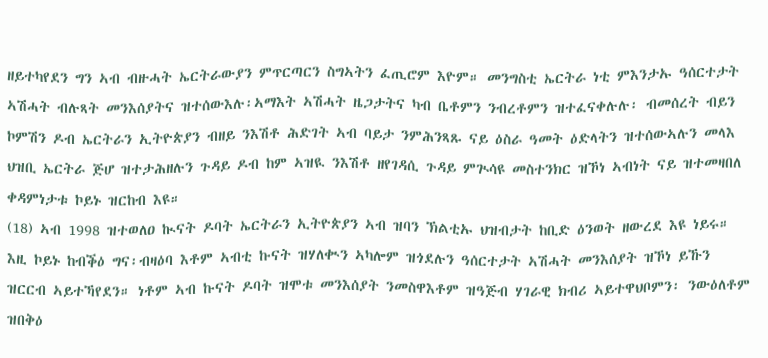ዘይተካየደን ግን ኣብ ብዙሓት ኤርትራውያን ምጥርጣርን ስግኣትን ፈጢሮም እዮም። መንግስቲ ኤርትራ ነቲ ምእንታኡ ዓሰርተታት ኣሽሓት ብሉጻት መንእሰያትና ዝተሰውእሉ፡ኣማእት ኣሽሓት ዜጋታትና ካብ ቤቶምን ንብረቶምን ዝተፈናቀሉሉ፡ ብመሰረት ብይን ኮምሽን ዶብ ኤርትራን ኢትዮጵያን ብዘይ ንእሽቶ ሕድገት ኣብ ባይታ ንምሕንጻጹ ናይ ዕስራ ዓመት ዕድላትን ዝተሰውኣሉን መላእ ህዝቢ ኤርትራ ጅሆ ዝተታሕዘሉን ጉዳይ ዶብ ከም ኣዝዪ ንእሽቶ ዘየገዳሲ ጉዳይ ምጒሳዩ መስተንክር ዝኾነ ኣብነት ናይ ዝተመዛበለ ቀዳምነታቱ ኮይኑ ዝርከብ እዩ።
(18) ኣብ 1998 ዝተወለዐ ኲናት ዶባት ኤርትራን ኢትዮጵያን ኣብ ዝባን ኽልቲኡ ህዝብታት ከቢድ ዕንወት ዘውረደ እዩ ነይሩ። እዚ ኮይኑ ከብቕዕ ግና፡ብዛዕባ እቶም ኣብቲ ኩናት ዝሃለቊን ኣካሎም ዝጎደሉን ዓሰርተታት ኣሽሓት መንእሰያት ዝኾነ ይኹን ዝርርብ ኣይተኻየደን። ነቶም ኣብ ኩናት ዶባት ዝሞቱ መንእሰያት ንመስዋእቶም ዝዓጅብ ሃገራዊ ክብሪ ኣይተዋህቦምን፡ ንውዕለቶም ዝበቅዕ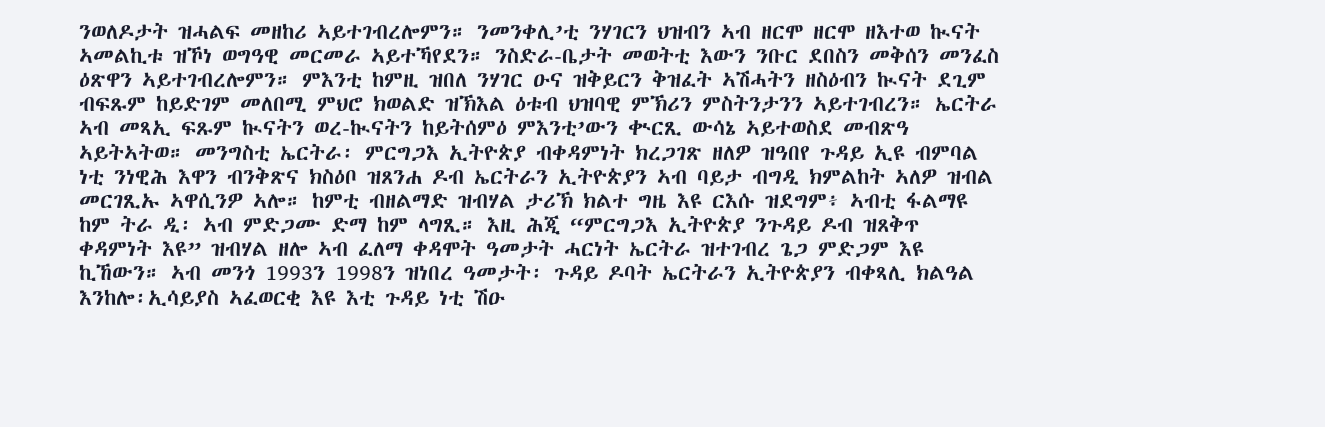ንወለዶታት ዝሓልፍ መዘከሪ ኣይተገብረሎምን። ንመንቀሊ’ቲ ንሃገርን ህዝብን ኣብ ዘርሞ ዘርሞ ዘእተወ ኲናት ኣመልኪቱ ዝኾነ ወግዓዊ መርመራ ኣይተኻየደን። ንስድራ-ቤታት መወትቲ እውን ንቡር ደበስን መቅሰን መንፈስ ዕጽዋን ኣይተገብረሎምን። ምእንቲ ከምዚ ዝበለ ንሃገር ዑና ዝቅይርን ቅዝፈት ኣሽሓትን ዘስዕብን ኲናት ደጊም ብፍጹም ከይድገም መለበሚ ምህሮ ክወልድ ዝኽእል ዕቱብ ህዝባዊ ምኽሪን ምስትንታንን ኣይተገብረን። ኤርትራ ኣብ መጻኢ ፍጹም ኲናትን ወረ-ኲናትን ከይትሰምዕ ምእንቲ’ውን ቊርጺ ውሳኔ ኣይተወስደ መብጽዓ ኣይትኣትወ። መንግስቲ ኤርትራ፡ ምርግጋእ ኢትዮጵያ ብቀዳምነት ክረጋገጽ ዘለዎ ዝዓበየ ጉዳይ ኢዩ ብምባል ነቲ ንነዊሕ እዋን ብንቅጽና ክስዕቦ ዝጸንሐ ዶብ ኤርትራን ኢትዮጵያን ኣብ ባይታ ብግዲ ክምልከት ኣለዎ ዝብል መርገጺኡ ኣዋሲንዎ ኣሎ። ከምቲ ብዘልማድ ዝብሃል ታሪኽ ክልተ ግዜ እዩ ርእሱ ዝደግም፥ ኣብቲ ፋልማዩ ከም ትራ ዲ፡ ኣብ ምድጋሙ ድማ ከም ላግጺ። እዚ ሕጂ “ምርግጋእ ኢትዮጵያ ንጉዳይ ዶብ ዝጸቅጥ ቀዳምነት እዩ” ዝብሃል ዘሎ ኣብ ፈለማ ቀዳሞት ዓመታት ሓርነት ኤርትራ ዝተገብረ ጌጋ ምድጋም እዩ ኪኸውን። ኣብ መንጎ 1993ን 1998ን ዝነበረ ዓመታት፡ ጉዳይ ዶባት ኤርትራን ኢትዮጵያን ብቀጻሊ ክልዓል እንከሎ፡ኢሳይያስ ኣፈወርቂ እዩ እቲ ጉዳይ ነቲ ሽዑ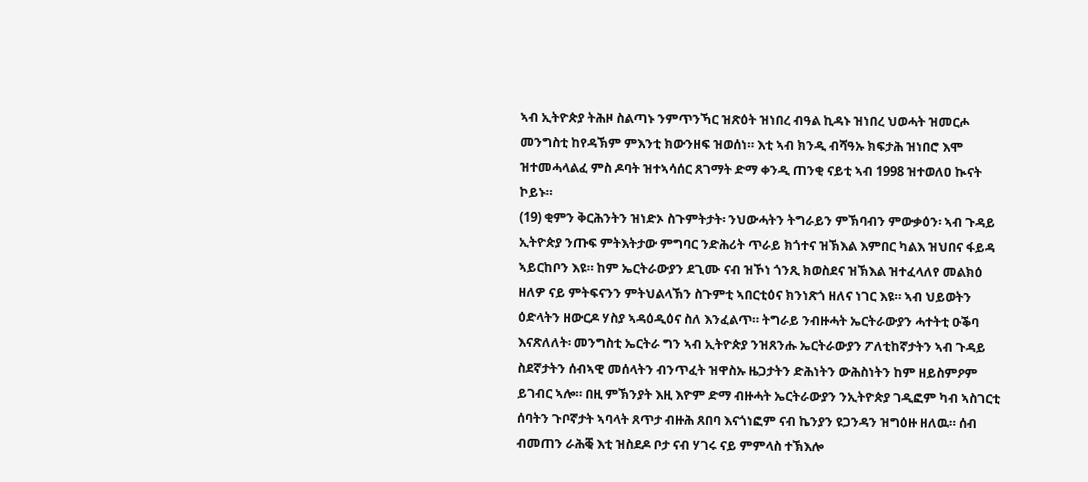ኣብ ኢትዮጵያ ትሕዞ ስልጣኑ ንምጥንኻር ዝጽዕት ዝነበረ ብዓል ኪዳኑ ዝነበረ ህወሓት ዝመርሖ መንግስቲ ከየዳኽም ምእንቲ ክውንዘፍ ዝወሰነ። እቲ ኣብ ክንዲ ብሻዓኡ ክፍታሕ ዝነበሮ እሞ ዝተመሓላልፈ ምስ ዶባት ዝተኣሳሰር ጸገማት ድማ ቀንዲ ጠንቂ ናይቲ ኣብ 1998 ዝተወለዐ ኲናት ኮይኑ።
(19) ቂምን ቅርሕንትን ዝነድኦ ስጉምትታት፡ ንህውሓትን ትግራይን ምኽባብን ምውቃዕን፡ ኣብ ጉዳይ ኢትዮጵያ ንጡፍ ምትእትታው ምግባር ንድሕሪት ጥራይ ክጎተና ዝኽእል እምበር ካልእ ዝህበና ፋይዳ ኣይርከቦን እዩ። ከም ኤርትራውያን ደጊሙ ናብ ዝኾነ ጎንጺ ክወስደና ዝኽእል ዝተፈላለየ መልክዕ ዘለዎ ናይ ምትፍናንን ምትህልላኽን ስጉምቲ ኣበርቲዕና ክንነጽጎ ዘለና ነገር እዩ። ኣብ ህይወትን ዕድላትን ዘውርዶ ሃስያ ኣዳዕዲዕና ስለ እንፈልጥ። ትግራይ ንብዙሓት ኤርትራውያን ሓተትቲ ዑቕባ እናጽለለት፡ መንግስቲ ኤርትራ ግን ኣብ ኢትዮጵያ ንዝጸንሑ ኤርትራውያን ፖለቲከኛታትን ኣብ ጉዳይ ስደኛታትን ሰብኣዊ መሰላትን ብንጥፈት ዝዋስኡ ዜጋታትን ድሕነትን ውሕስነትን ከም ዘይስምዖም ይገብር ኣሎ። በዚ ምኽንያት እዚ እዮም ድማ ብዙሓት ኤርትራውያን ንኢትዮጵያ ገዲፎም ካብ ኣስገርቲ ሰባትን ጉቦኛታት ኣባላት ጸጥታ ብዙሕ ጸበባ እናጎነፎም ናብ ኬንያን ዩጋንዳን ዝግዕዙ ዘለዉ። ሰብ ብመጠን ራሕቒ እቲ ዝስደዶ ቦታ ናብ ሃገሩ ናይ ምምላስ ተኽእሎ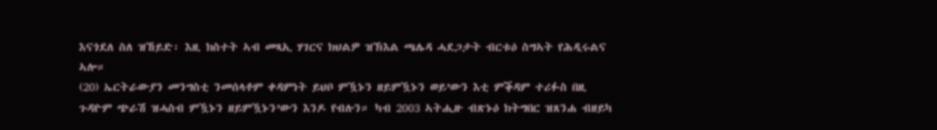እናጎደለ ስለ ዝኸይድ፡ እዚ ክስተት ኣብ መጻኢ ሃገርና ክህልዎ ዝኽእል ጫሌዳ ሓደጋታት ብርቱዕ ስግኣት የሕዲሩልና ኣሎ።
(20) ኤርትራውያን መንግስቲ ንመሰላቶም ቀዳምነት ይህቦ ምዃኑን ዘይምዃኑን ወይ’ውን እቲ ምቕዳም ተሪፉስ በዚ ጉዳዮም ጭራሽ ዝሓስብ ምዃኑን ዘይምዃኑን’ውን እንዶ የብሉን። ካብ 2003 ኣትሒዙ ብጽኑዕ ክትግበር ዝጸንሐ ብዘይካ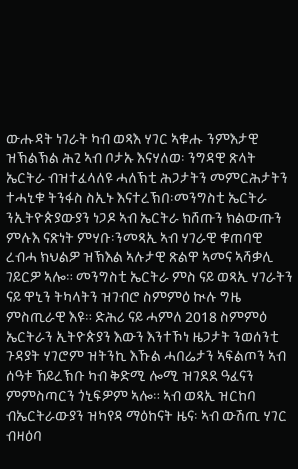ውሑዳት ነገራት ካብ ወጻእ ሃገር ኣቁሑ ንምእታዊ ዝኽልኽል ሕጊ ኣብ ቦታኡ እናሃለወ፡ ንግዳዊ ጽላት ኤርትራ ብዝተፈላለዩ ሓለኽቲ ሕጋታትን መምርሕታትን ተሓኒቁ ትንፋስ ስኢኑ እናተረኽበ፡መንግስቲ ኤርትራ ንኢትዮጵያውያን ነጋዶ ኣብ ኤርትራ ክሸጡን ክልውጡን ምሉእ ናጽነት ምሃቡ፡ንመጻኢ ኣብ ሃገራዊ ቁጠባዊ ረብሓ ክህልዎ ዝኽእል ኣሉታዊ ጽልዋ ኣመና ኣሻቃሊ ገይርዎ ኣሎ። መንግስቲ ኤርትራ ምስ ናይ ወጻኢ ሃገራትን ናይ ዋኒን ትካላትን ዝገብሮ ስምምዕ ኲሉ ግዜ ምስጢራዊ እዩ። ድሕሪ ናይ ሓምለ 2018 ስምምዕ ኤርትራን ኢትዮጵያን እውን እንተኾነ ዜጋታት ንወሰንቲ ጉዳያት ሃገሮም ዝትንኪ እኹል ሓበሬታን ኣፍልጦን ኣብ ሰዓቱ ኸይረኽቡ ካብ ቅድሚ ሎሚ ዝገደደ ዓፈናን ምምስጣርን ጎኒፍዎም ኣሎ። ኣብ ወጻኢ ዝርከባ ብኤርትራውያን ዝካየዳ ማዕከናት ዜና፡ ኣብ ውሽጢ ሃገር ብዛዕባ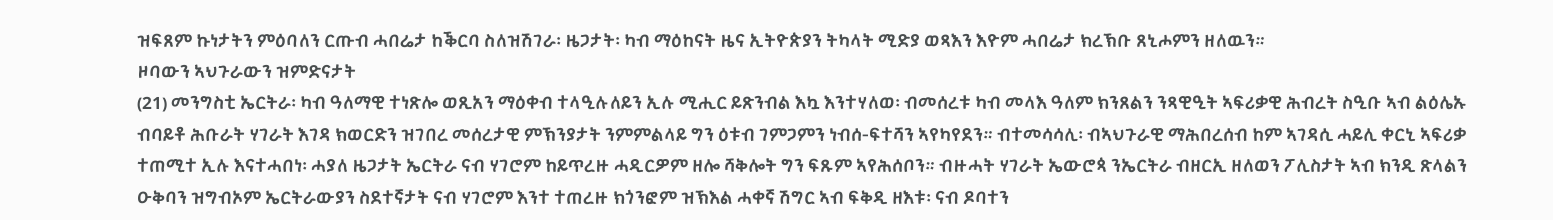ዝፍጸም ኩነታትን ምዕባለን ርጡብ ሓበሬታ ከቕርባ ስለዝሽገራ፡ ዜጋታት፡ ካብ ማዕከናት ዜና ኢትዮጵያን ትካላት ሚድያ ወጻእን እዮም ሓበሬታ ክረኽቡ ጸኒሖምን ዘለዉን።
ዞባውን ኣህጉራውን ዝምድናታት
(21) መንግስቲ ኤርትራ፡ ካብ ዓለማዊ ተነጽሎ ወጺአን ማዕቀብ ተላዒሉለይን ኢሉ ሚሒር ይጽንብል እኳ እንተሃለወ፡ ብመሰረቱ ካብ መላእ ዓለም ክንጸልን ንጻዊዒት ኣፍሪቃዊ ሕብረት ስዒቡ ኣብ ልዕሌኡ ብባይቶ ሕቡራት ሃገራት እገዳ ክወርድን ዝገበረ መሰረታዊ ምኽንያታት ንምምልላይ ግን ዕቱብ ገምጋምን ነብሰ-ፍተሻን ኣየካየደን። ብተመሳሳሊ፡ ብኣህጉራዊ ማሕበረሰብ ከም ኣገዳሲ ሓይሊ ቀርኒ ኣፍሪቃ ተጠሚተ ኢሉ እናተሓበነ፡ ሓያለ ዜጋታት ኤርትራ ናብ ሃገሮም ከይጥረዙ ሓዲርዎም ዘሎ ሻቅሎት ግን ፍጹም ኣየሕሰቦን። ብዙሓት ሃገራት ኤውሮጳ ንኤርትራ ብዘርኢ ዘለወን ፖሊስታት ኣብ ክንዲ ጽላልን ዑቅባን ዝግብኦም ኤርትራውያን ስደተኛታት ናብ ሃገሮም እንተ ተጠረዙ ክጎንፎም ዝኽእል ሓቀኛ ሽግር ኣብ ፍቅዲ ዘእቱ፡ ናብ ዶባተን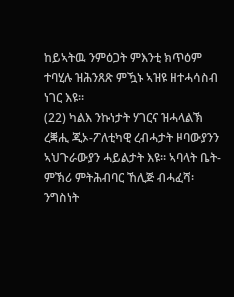ከይኣትዉ ንምዕጋት ምእንቲ ክጥዕም ተባሂሉ ዝሕንጸጽ ምዃኑ ኣዝዩ ዘተሓሳስብ ነገር እዩ።
(22) ካልእ ንኩነታት ሃገርና ዝሓላልኽ ረቛሒ ጂኦ-ፖለቲካዊ ረብሓታት ዞባውያንን ኣህጉራውያን ሓይልታት እዩ። ኣባላት ቤት-ምኽሪ ምትሕብባር ኸሊጅ ብሓፈሻ፡ ንግስነት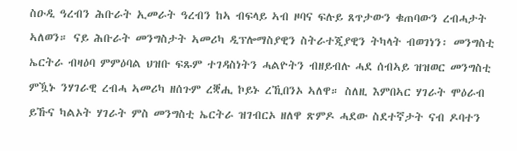ስዑዲ ዓረብን ሕቡራት ኢመራት ዓረብን ከኣ ብፍላይ ኣብ ዞባና ፍሉይ ጸጥታውን ቁጠባውን ረብሓታት ኣለወን። ናይ ሕቡራት መንግስታት ኣመሪካ ዲፕሎማስያዊን ስትራተጂያዊን ትካላት ብወገነን፡ መንግስቲ ኤርትራ ብዛዕባ ምምዕባል ህዝቡ ፍጹም ተገዳስነትን ሓልዮትን ብዘይብሉ ሓደ ሰብኣይ ዝዝወር መንግስቲ ምዃኑ ንሃገራዊ ረብሓ ኣመሪካ ዘሰጉም ረቛሒ ኮይኑ ረኺበንኦ ኣለዋ። ስለዚ እምበኣር ሃገራት ሞዕራብ ይኹና ካልኦት ሃገራት ምስ መንግስቲ ኤርትራ ዝገብርኦ ዘለዋ ጽምዶ ሓደው ስደተኛታት ናብ ዶባተን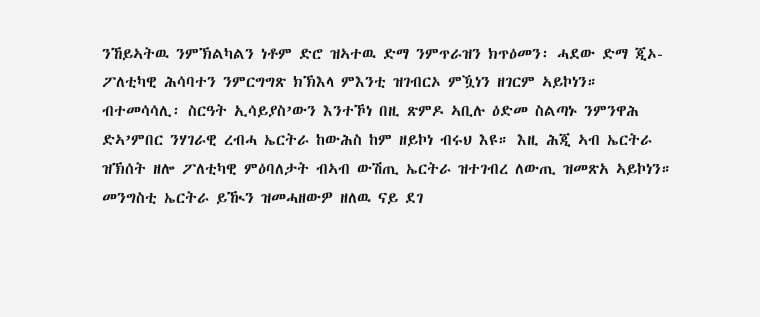ንኸይኣትዉ ንምኽልካልን ነቶም ድሮ ዝኣተዉ ድማ ንምጥራዝን ክጥዕመን፡ ሓደው ድማ ጂኦ-ፖለቲካዊ ሕሳባተን ንምርግግጽ ክኽእላ ምእንቲ ዝገብርኦ ምዃነን ዘገርም ኣይኮነን። ብተመሳሳሊ፡ ስርዓት ኢሳይያስ’ውን እንተኾነ በዚ ጽምዶ ኣቢሉ ዕድመ ስልጣኑ ንምንዋሕ ድኣ’ምበር ንሃገራዊ ረብሓ ኤርትራ ከውሕስ ከም ዘይኮነ ብሩህ እዩ። እዚ ሕጂ ኣብ ኤርትራ ዝኽሰት ዘሎ ፖለቲካዊ ምዕባለታት ብኣብ ውሽጢ ኤርትራ ዝተገብረ ለውጢ ዝመጽአ ኣይኮነን። መንግስቲ ኤርትራ ይዂን ዝመሓዘውዎ ዘለዉ ናይ ደገ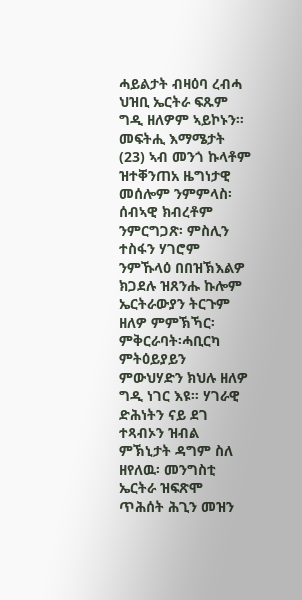ሓይልታት ብዛዕባ ረብሓ ህዝቢ ኤርትራ ፍጹም ግዲ ዘለዎም ኣይኮኑን።
መፍትሒ እማሜታት
(23) ኣብ መንጎ ኩላቶም ዝተቐንጠአ ዜግነታዊ መሰሎም ንምምላስ፡ ሰብኣዊ ክብረቶም ንምርግጋጽ፡ ምስሊን ተስፋን ሃገሮም ንምኹላዕ በበዝኽእልዎ ክጋደሉ ዝጸንሑ ኩሎም ኤርትራውያን ትርጉም ዘለዎ ምምኽኻር፡ምቅርራባት፡ሓቢርካ ምትዕይያይን ምውህሃድን ክህሉ ዘለዎ ግዲ ነገር እዩ። ሃገራዊ ድሕነትን ናይ ደገ ተጻብኦን ዝብል ምኽኒታት ዳግም ስለ ዘየለዉ፡ መንግስቲ ኤርትራ ዝፍጽሞ ጥሕሰት ሕጊን መዝን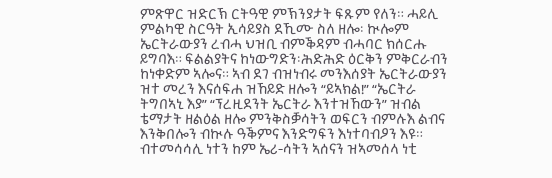ምጽዋር ዝድርኽ ርትዓዊ ምኽንያታት ፍጹም የለን። ሓይሊ ምልካዊ ስርዓት ኢሳይያስ ደኺሙ ስለ ዘሎ፡ ኲሎም ኤርትራውያን ረብሓ ህዝቢ ብምቕዳም ብሓባር ክሰርሑ ይግባእ። ፍልልያትና ከነውግድን፡ሕድሕድ ዕርቅን ምቅርራብን ከነቀድም ኣሎና። ኣብ ደገ ብዝነብሩ መንእሰያት ኤርትራውያን ዝተ መረን እናሰፍሐ ዝኸይድ ዘሎን “ይኣክል!” “ኤርትራ ትግበኣኒ እያ” “ፕረዚደንት ኤርትራ እንተዝኸውን” ዝብል ቴማታት ዘልዕል ዘሎ ምንቅስቓሳትን ወፍርን ብምሉእ ልብና እንቅበሎን ብኲሉ ዓቕምና እንድግፍን እነተባብዖን እዩ። ብተመሳሳሊ ነተን ከም ኤሪ-ሳትን ኣሰናን ዝኣመሰላ ነቲ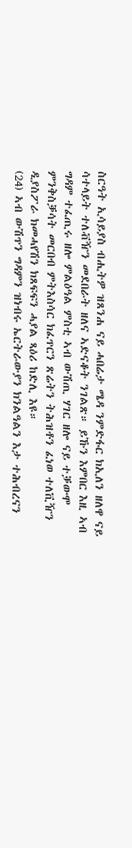ስርዓት ኢሳይያስ ብሒትዎ ዝጸንሐ ናይ ሓበሬታ ሜዳ ንምድፋር ክኢለን ዘለዋ ናይ ሳተላይት ተለቭዥን መደበራት ዘለና ኣድናቆት ንገልጽ። ይኹን እምበር እዚ ኣብ ግዳም ተፈጢሩ ዘሎ ምልዕዓል ምስቲ ኣብ ውሽጢ ሃገር ዘሎ ናይ ተቓውሞ ምንቅስቓሳት መርበብ ምትእስሳር ክፈጥርን ጽሬትን ትሕዝቶን ፈነወ ተለቪዥን ዲያስፖራ ክመሓየሽን ክጸፍፍን ሓያል ጻዕሪ ከድሊ እዩ።
(24) ኣብ ውሽጥን ግዳምን ዝነብሩ ኤርትራውያን ክንልዓልን እታ ተሕብረናን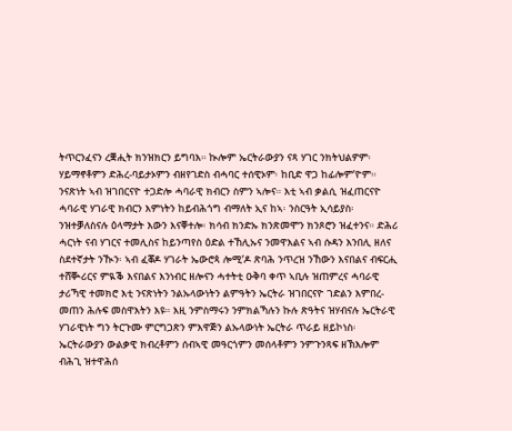ትጥርንፈናን ረቛሒት ክንዝክርን ይግባእ። ኲሎም ኤርትራውያን ናጻ ሃገር ንክትህልዎም፡ ሃይማኖቶምን ድሕረ-ባይታኦምን ብዘየገድስ ብሓባር ተሰዊኦም፡ ከቢድ ዋጋ ከፊሎም’ዮም። ንናጽነት ኣብ ዝገበርናዮ ተጋድሎ ሓባራዊ ክብርን ስምን ኣሎና። እቲ ኣብ ቃልሲ ዝፈጠርናዮ ሓባራዊ ሃገራዊ ክብርን እምነትን ከይብሕጎግ ብማለት ኢና ከኣ፡ ንስርዓት ኢሳይያስ፡ ንዝተቓለስናሉ ዕላማታት እውን እናቐተሎ፡ ክሳብ ክንድኡ ክንጽመሞን ክንጾሮን ዝፈተንና። ድሕሪ ሓርነት ናብ ሃገርና ተመሊስና ከይንጣየስ ዕድል ተኸሊኡና ንመዋእልና ኣብ ሱዳን እንበሊ ዘለና ስደተኛታት ንዂን፡ ኣብ ፈቖዶ ሃገራት ኤውሮጳ ሎሚ’ዶ ጽባሕ ንጥረዝ ንኸውን እናበልና ብፍርሒ ተሸቚሪርና ምዪቕ እናበልና እንነብር ዘሎናን ሓተትቲ ዑቅባ ቀጥ ኣቢሉ ዝጠምረና ሓባራዊ ታሪኻዊ ተመክሮ እቲ ንናጽነትን ንልኡላውነትን ልምዓትን ኤርትራ ዝገበርናዮ ገድልን እምበረ-መጠን ሕሉፍ መስዋእትን እዩ። እዚ ንምስማሩን ንምክልኻሉን ኩሉ ጽዓትና ዝሃብናሉ ኤርትራዊ ሃገራዊነት ግን ትርጉሙ ምርግጋጽን ምእዋጅን ልኡላውነት ኤርትራ ጥራይ ዘይኮነስ፡ ኤርትራውያን ውልቃዊ ክብረቶምን ሰብኣዊ መዓርጎምን መሰላቶምን ንምጉንጻፍ ዘኽእሎም ብሕጊ ዝተዋሕሰ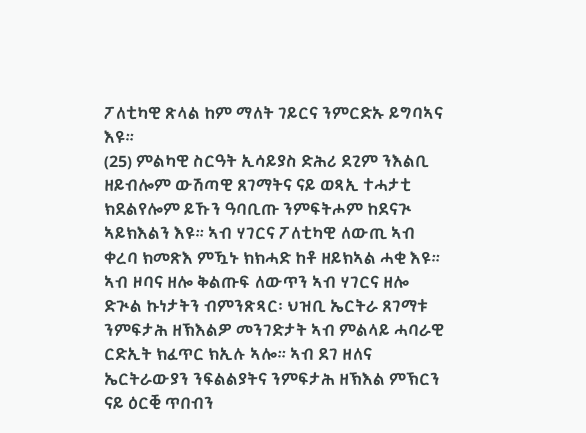ፖለቲካዊ ጽላል ከም ማለት ገይርና ንምርድኡ ይግባኣና እዩ።
(25) ምልካዊ ስርዓት ኢሳይያስ ድሕሪ ደጊም ንእልቢ ዘይብሎም ውሽጣዊ ጸገማትና ናይ ወጻኢ ተሓታቲ ክደልየሎም ይኹን ዓባቢጡ ንምፍትሖም ከደናጒ ኣይክእልን እዩ። ኣብ ሃገርና ፖለቲካዊ ለውጢ ኣብ ቀረባ ክመጽእ ምዃኑ ክክሓድ ከቶ ዘይክኣል ሓቂ እዩ። ኣብ ዞባና ዘሎ ቅልጡፍ ለውጥን ኣብ ሃገርና ዘሎ ድጒል ኩነታትን ብምንጽጻር፡ ህዝቢ ኤርትራ ጸገማቱ ንምፍታሕ ዘኽእልዎ መንገድታት ኣብ ምልላይ ሓባራዊ ርድኢት ክፈጥር ክኢሉ ኣሎ። ኣብ ደገ ዘለና ኤርትራውያን ንፍልልያትና ንምፍታሕ ዘኽእል ምኽርን ናይ ዕርቒ ጥበብን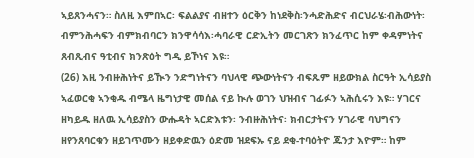ኣይጸንሓናን። ስለዚ እምበኣር፡ ፍልልያና ብዘተን ዕርቅን ከነደቅስ፡ንሓድሕድና ብርህራሄ፡ብሕውነት፡ብምንሕሓፍን ብምክብባርን ክንዋሳሳእ፡ሓባራዊ ርድኢትን መርገጽን ክንፈጥር ከም ቀዳምነትና ጸብጺብና ዓቲብና ክንጽዕት ግዲ ይኾነና እዩ።
(26) እዚ ንብዙሕነትና ይዂን ንድግነትናን ባህላዊ ጭውነትናን ብፍጹም ዘይውክል ስርዓት ኢሳይያስ ኣፈወርቂ ኣንቂዱ ብሜላ ዜግነታዊ መሰል ናይ ኲሉ ወገን ህዝብና ገፊፉን ኣሕሲሩን እዩ። ሃገርና ዘካይዱ ዘለዉ ኢሳይያስን ውሑዳት ኣርድእቱን፡ ንብዙሕነትና፡ ክብርታትናን ሃገራዊ ባህግናን ዘየንጸባርቁን ዘይገጥሙን ዘይቀድዉን ዕድመ ዝደፍኡ ናይ ደቂ-ተባዕትዮ ጁንታ እዮም። ከም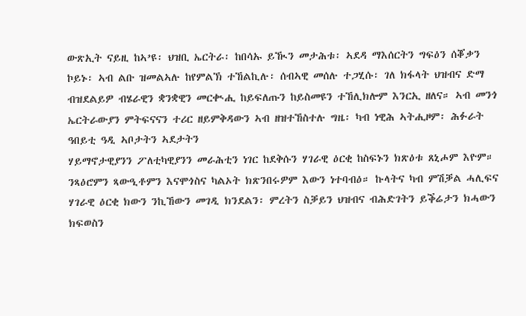ውጽኢት ናይዚ ከኣ’ዩ፡ ህዝቢ ኤርትራ፡ ከበሳኡ ይዂን መታሕቱ፡ ኣደዳ ማእሰርትን ግፍዕን ሰቖቃን ኮይኑ፡ ኣብ ልቡ ዝመልኣሉ ከየምልኽ ተኸልኪሉ፡ ሰብኣዊ መሰሉ ተጋሂሱ፡ ገለ ክፋላት ህዝብና ድማ ብዝደልይዎ ብሄራዊን ቋንቋዊን መርቊሒ ከይፍለጡን ከይስመዩን ተኸሊክሎም እንርኢ ዘለና። ኣብ መንጎ ኤርትራውያን ምትፍናናን ተሪር ዘይምቅዳውን ኣብ ዘዝተኸስተሉ ግዜ፡ ካብ ነዊሕ ኣትሒዞም፡ ሕፉራት ዓበይቲ ዓዲ ኣቦታትን ኣደታትን
ሃይማኖታዊያንን ፖለቲካዊያንን መራሕቲን ነገር ከደቅሱን ሃገራዊ ዕርቂ ከስፍኑን ክጽዕቱ ጸኒሖም እዮም። ንጻዕሮምን ጻውዒቶምን እናሞጎስና ካልኦት ክጽንበሩዎም እውን ነተባብዕ። ኩላትና ካብ ምሽቓል ሓሊፍና ሃገራዊ ዕርቂ ክውን ንኪኸውን መገዲ ክንደልን፡ ምረትን ስቓይን ህዝብና ብሕድገትን ይቕሬታን ክሓውን ክፍወስን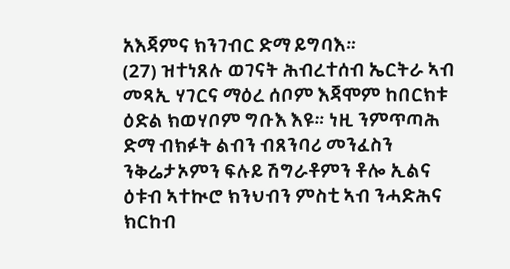አእጃምና ክንገብር ድማ ይግባእ።
(27) ዝተነጸሉ ወገናት ሕብረተሰብ ኤርትራ ኣብ መጻኢ ሃገርና ማዕረ ሰቦም እጃሞም ከበርክቱ ዕድል ክወሃቦም ግቡእ እዩ። ነዚ ንምጥጣሕ ድማ ብክፉት ልብን ብጸንባሪ መንፈስን ንቅሬታኦምን ፍሉይ ሽግራቶምን ቶሎ ኢልና ዕቱብ ኣተኲሮ ክንህብን ምስቲ ኣብ ንሓድሕና ክርከብ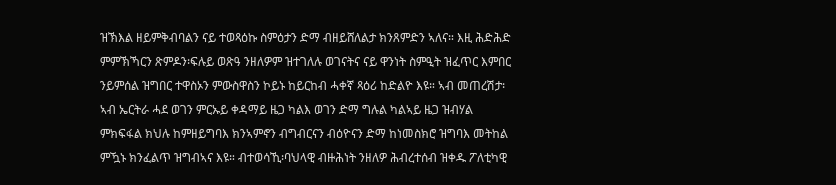ዝኽእል ዘይምቅብባልን ናይ ተወጻዕኩ ስምዕታን ድማ ብዘይሸለልታ ክንጸምድን ኣለና። እዚ ሕድሕድ ምምኽኻርን ጽምዶን፡ፍሉይ ወጽዓ ንዘለዎም ዝተገለሉ ወገናትና ናይ ዋንነት ስምዒት ዝፈጥር እምበር ንይምሰል ዝግበር ተዋስኦን ምውስዋስን ኮይኑ ከይርከብ ሓቀኛ ጻዕሪ ከድልዮ እዩ። ኣብ መጠረሽታ፡ ኣብ ኤርትራ ሓደ ወገን ምርኡይ ቀዳማይ ዜጋ ካልእ ወገን ድማ ግሉል ካልኣይ ዜጋ ዝብሃል ምክፍፋል ክህሉ ከምዘይግባእ ክንኣምኖን ብግብርናን ብዕዮናን ድማ ከነመስክሮ ዝግባእ መትከል ምዃኑ ክንፈልጥ ዝግብኣና እዩ። ብተወሳኺ፡ባህላዊ ብዙሕነት ንዘለዎ ሕብረተሰብ ዝቀዱ ፖለቲካዊ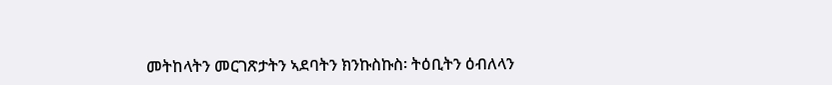መትከላትን መርገጽታትን ኣደባትን ክንኩስኩስ፡ ትዕቢትን ዕብለላን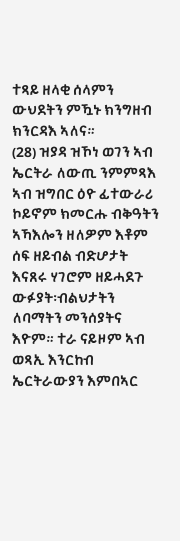ተጻይ ዘላቂ ሰላምን ውህደትን ምዃኑ ክንግዘብ ክንርዳእ ኣለና።
(28) ዝያዳ ዝኾነ ወገን ኣብ ኤርትራ ለውጢ ንምምጻእ ኣብ ዝግበር ዕዮ ፊተውራሪ ኮይኖም ክመርሑ ብቅዓትን ኣኻእሎን ዘለዎም እቶም ሰፍ ዘይብል ብድሆታት እናጸሩ ሃገሮም ዘይሓደጉ ውፉያት፡ብልህታትን ለባማትን መንሰያትና እዮም። ተራ ናይዞም ኣብ ወጻኢ እንርከብ ኤርትራውያን እምበኣር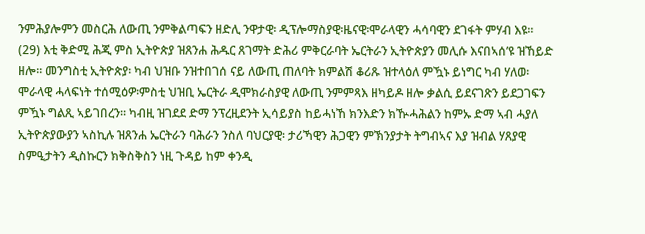ንምሕያሎምን መስርሕ ለውጢ ንምቅልጣፍን ዘድሊ ንዋታዊ፡ ዲፕሎማስያዊ፡ዜናዊ፡ሞራላዊን ሓሳባዊን ደገፋት ምሃብ እዩ።
(29) እቲ ቅድሚ ሕጂ ምስ ኢትዮጵያ ዝጸንሐ ሕዱር ጸገማት ድሕሪ ምቅርራባት ኤርትራን ኢትዮጵያን መሊሱ እናበኣሰ’ዩ ዝኸይድ ዘሎ። መንግስቲ ኢትዮጵያ፡ ካብ ህዝቡ ንዝተበገሰ ናይ ለውጢ ጠለባት ክምልሽ ቆሪጹ ዝተላዕለ ምዃኑ ይነግር ካብ ሃለወ፡ሞራላዊ ሓላፍነት ተሰሚዕዎ፡ምስቲ ህዝቢ ኤርትራ ዲሞክራስያዊ ለውጢ ንምምጻእ ዘካይዶ ዘሎ ቃልሲ ይደናገጽን ይደጋገፍን ምዃኑ ግልጺ ኣይገበረን። ካብዚ ዝገደደ ድማ ንፕረዚደንት ኢሳይያስ ከይሓነኸ ክንእድን ክዂሓሕልን ከምኡ ድማ ኣብ ሓያለ ኢትዮጵያውያን ኣስኪሉ ዝጸንሐ ኤርትራን ባሕራን ንስለ ባህርያዊ፡ ታሪኻዊን ሕጋዊን ምኽንያታት ትግብኣና እያ ዝብል ሃጸያዊ ስምዒታትን ዲስኩርን ክቅስቅስን ነዚ ጉዳይ ከም ቀንዲ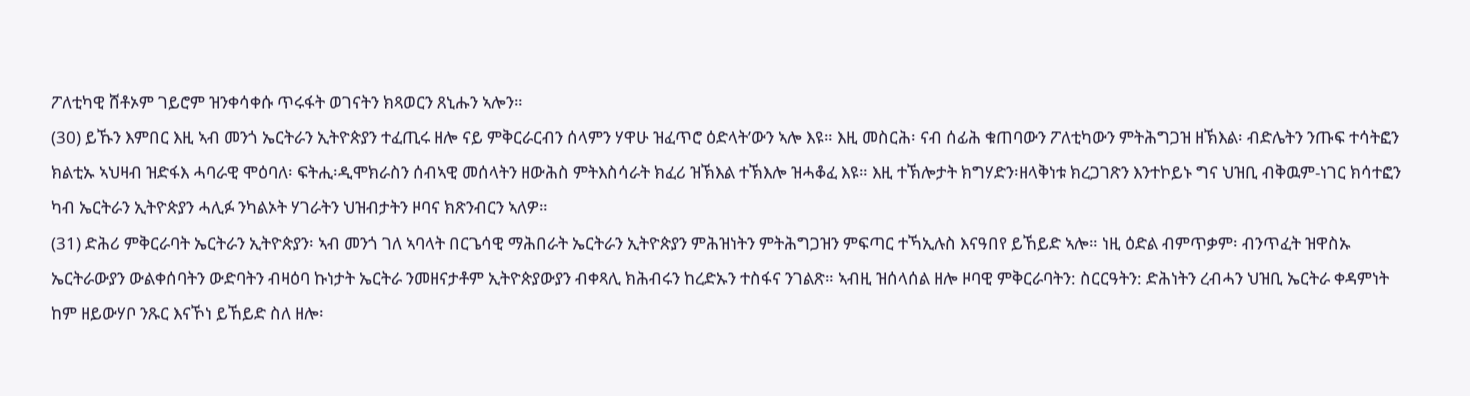ፖለቲካዊ ሸቶኦም ገይሮም ዝንቀሳቀሱ ጥሩፋት ወገናትን ክጻወርን ጸኒሑን ኣሎን።
(30) ይኹን እምበር እዚ ኣብ መንጎ ኤርትራን ኢትዮጵያን ተፈጢሩ ዘሎ ናይ ምቅርራርብን ሰላምን ሃዋሁ ዝፈጥሮ ዕድላት’ውን ኣሎ እዩ። እዚ መስርሕ፡ ናብ ሰፊሕ ቁጠባውን ፖለቲካውን ምትሕግጋዝ ዘኽእል፡ ብድሌትን ንጡፍ ተሳትፎን ክልቲኡ ኣህዛብ ዝድፋእ ሓባራዊ ሞዕባለ፡ ፍትሒ፡ዲሞክራስን ሰብኣዊ መሰላትን ዘውሕስ ምትእስሳራት ክፈሪ ዝኽእል ተኽእሎ ዝሓቆፈ እዩ። እዚ ተኽሎታት ክግሃድን፡ዘላቅነቱ ክረጋገጽን እንተኮይኑ ግና ህዝቢ ብቅዉም-ነገር ክሳተፎን ካብ ኤርትራን ኢትዮጵያን ሓሊፉ ንካልኦት ሃገራትን ህዝብታትን ዞባና ክጽንብርን ኣለዎ።
(31) ድሕሪ ምቅርራባት ኤርትራን ኢትዮጵያን፡ ኣብ መንጎ ገለ ኣባላት በርጌሳዊ ማሕበራት ኤርትራን ኢትዮጵያን ምሕዝነትን ምትሕግጋዝን ምፍጣር ተኻኢሉስ እናዓበየ ይኸይድ ኣሎ። ነዚ ዕድል ብምጥቃም፡ ብንጥፈት ዝዋስኡ ኤርትራውያን ውልቀሰባትን ውድባትን ብዛዕባ ኩነታት ኤርትራ ንመዘናታቶም ኢትዮጵያውያን ብቀጻሊ ክሕብሩን ከረድኡን ተስፋና ንገልጽ። ኣብዚ ዝሰላሰል ዘሎ ዞባዊ ምቅርራባትን: ስርርዓትን: ድሕነትን ረብሓን ህዝቢ ኤርትራ ቀዳምነት ከም ዘይውሃቦ ንጹር እናኾነ ይኸይድ ስለ ዘሎ፡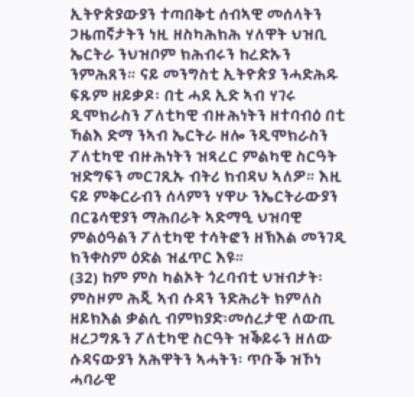ኢትዮጵያውያን ተጣበቅቲ ሰብኣዊ መሰላትን ጋዜጠኛታትን ነዚ ዘስካሕክሕ ሃለዋት ህዝቢ ኤርትራ ንህዝቦም ክሕብሩን ከረድኡን ንምሕጸን። ናይ መንግስቲ ኢትዮጵያ ንሓድሕዱ ፍጹም ዘይቃዶ፡ በቲ ሓደ ኢድ ኣብ ሃገሩ ዲሞክራስን ፖለቲካዊ ብዙሕነትን ዘተባብዕ በቲ ኻልእ ድማ ንኣብ ኤርትራ ዘሎ ንዲሞክራስን ፖለቲካዊ ብዙሕነትን ዝጻረር ምልካዊ ስርዓት ዝድግፍን መርገጺኡ ብትሪ ክብዳህ ኣለዎ። እዚ ናይ ምቅርራብን ሰላምን ሃዋሁ ንኤርትራውያን በርጌሳዊያን ማሕበራት ኣድማዒ ህዝባዊ ምልዕዓልን ፖለቲካዊ ተሳትፎን ዘኽእል መንገዲ ክንቀስም ዕድል ዝፈጥር እዩ።
(32) ከም ምስ ካልኦት ጎረባብቲ ህዝብታት፡ ምስዞም ሕጂ ኣብ ሱዳን ንድሕሪት ክምለስ ዘይክእል ቃልሲ ብምክያድ፡መሰረታዊ ለውጢ ዘረጋግጹን ፖለቲካዊ ስርዓት ዝቕይሩን ዘለው ሱዳናውያን አሕዋትን ኣሓትን፡ ጥቡቕ ዝኾነ ሓባራዊ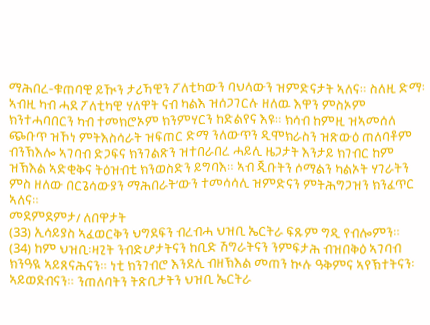ማሕበረ-ቁጠባዊ ይዂን ታሪኻዊን ፖለቲካውን ባህላውን ዝምድናታት ኣለና። ስለዚ ድማ፡ ኣብዚ ካብ ሓደ ፖለቲካዊ ሃለዋት ናብ ካልእ ዝሰጋገርሉ ዘለዉ እዋን ምስኦም ክንተሓባበርን ካብ ተመክሮኦም ክንምሃርን ከድልየና እዩ። ክሳብ ከምዚ ዝኣመሰለ ጭቡጥ ዝኾነ ምትእስሳራት ዝፍጠር ድማ ንለውጥን ዲሞክራስን ዝጽውዕ ጠለባቶም ብንኽእሎ ኣገባብ ድጋፍና ክንገልጽን ዝተበራበረ ሓይሊ ዜጋታት እንታይ ክገብር ከም ዝኽእል ኣድቂቅና ትዕዝብቲ ክንወስድን ይግባእ። ኣብ ጂቡትን ሶማልን ካልኦት ሃገራትን ምስ ዘለው በርጌሳውያን ማሕበራት’ውን ተመሳሳሊ ዝምድናን ምትሕግጋዝን ክንፈጥር ኣለና።
መደምደምታ/ ለበዋታት
(33) ኢሳይያስ ኣፈወርቅን ህግደፍን ብረብሓ ህዝቢ ኤርትራ ፍጹም ግዲ የብሎምን።
(34) ከም ህዝቢ፡ዛጊት ንብድሆታትናን ከቢድ ሽግራትናን ንምፍታሕ ብዝበቅዕ ኣገባብ ክንዓዪ ኣይጸናሕናን። ነቲ ክንገብሮ እንደሊ ብዘኽእል መጠን ኲሉ ዓቅምና ኣየኽተትናን፡ ኣይወደብናን። ንጠለባትን ትጽቢታትን ህዝቢ ኤርትራ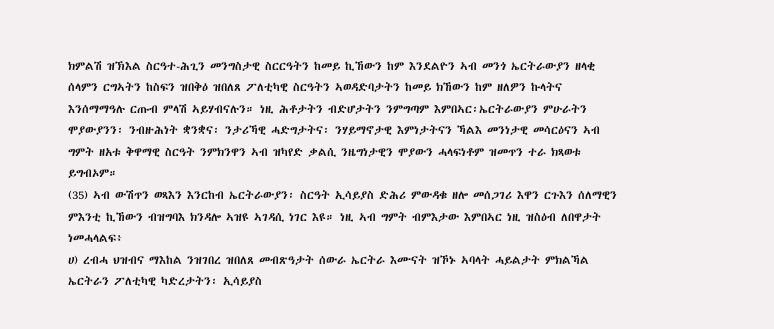ክምልሽ ዝኽእል ስርዓተ-ሕጊን መንግስታዊ ስርርዓትን ከመይ ኪኸውን ከም እንደልዮን ኣብ መንጎ ኤርትራውያን ዘላቂ ሰላምን ርግኣትን ከስፍን ዝበቅዕ ዝበለጸ ፖለቲካዊ ስርዓትን ኣወዳድባታትን ከመይ ክኸውን ከም ዘለዎን ኩላትና እንሰማማዓሉ ርጡብ ምላሽ ኣይሃብናሉን። ነዚ ሕቶታትን ብድሆታትን ንምግጣም እምበኣር፡ኤርትራውያን ምሁራትን ሞያውያንን፡ ንብዙሕነት ቋንቋና፡ ንታሪኻዊ ሓድግታትና፡ ንሃይማኖታዊ እምነታትናን ኻልእ መንነታዊ መሳርዕናን ኣብ ግምት ዘአቱ ቅዋማዊ ስርዓት ንምክንዋን ኣብ ዝካየድ ቃልሲ ንዜግነታዊን ሞያውን ሓላፍነቶም ዝመጥን ተራ ክጻወቱ ይግብኦም።
(35) ኣብ ውሽጥን ወጻእን እንርከብ ኤርትራውያን፡ ስርዓት ኢሳይያስ ድሕሪ ምውዳቁ ዘሎ መሰጋገሪ እዋን ርጉእን ሰለማዊን ምእንቲ ኪኸውን ብዝግባእ ክንዳሎ ኣዝዩ ኣገዳሲ ነገር እዩ። ነዚ ኣብ ግምት ብምእታው እምበኣር ነዚ ዝስዕብ ለበዋታት ነመሓላልፍ፥
ሀ) ረብሓ ህዝብና ማእከል ንዝገበረ ዝበለጸ መብጽዓታት ሰውራ ኤርትራ እሙናት ዝኾኑ ኣባላት ሓይልታት ምክልኻል ኤርትራን ፖለቲካዊ ካድረታትን፡ ኢሳይያስ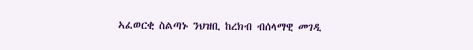ኣፈወርቂ ስልጣኑ ንህዝቢ ከረክብ ብሰላማዊ መገዲ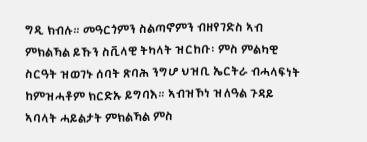ግዲ ክብሉ። መዓርጎምን ስልጣኖምን ብዘየገድስ ኣብ ምክልኻል ይኹን ስቪላዊ ትካላት ዝርከቡ፡ ምስ ምልካዊ ስርዓት ዝወገኑ ሰባት ጽባሕ ንግሆ ህዝቢ ኤርትራ ብሓላፍነት ከምዝሓቶም ክርድኡ ይግባእ። ኣብዝኾነ ዝለዓል ጉዳይ ኣባላት ሓይልታት ምክልኻል ምስ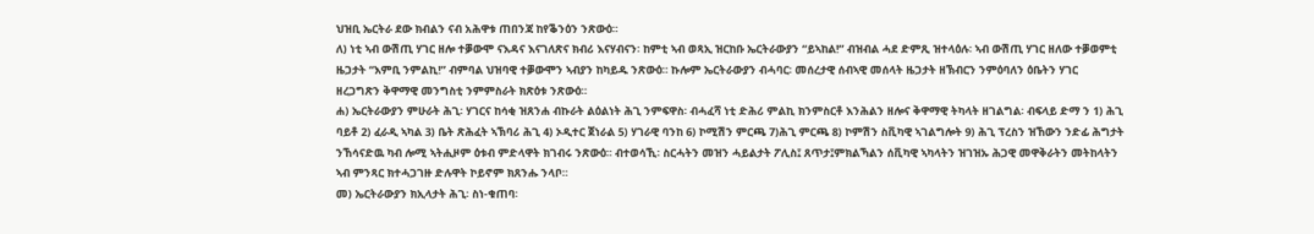ህዝቢ ኤርትራ ደው ክብልን ናብ አሕዋቱ ጠበንጃ ከየቕንዕን ንጽውዕ።
ለ) ነቲ ኣብ ውሽጢ ሃገር ዘሎ ተቓውሞ ናእዳና እናገለጽና ክብሪ እናሃብናን፡ ከምቲ ኣብ ወጻኢ ዝርከቡ ኤርትራውያን “ይኣከል!” ብዝብል ሓደ ድምጺ ዝተላዕሉ፡ ኣብ ውሽጢ ሃገር ዘለው ተቓወምቲ ዜጋታት “እምቢ ንምልኪ!” ብምባል ህዝባዊ ተቓውሞን ኣብያን ከካይዱ ንጽውዕ። ኩሎም ኤርትራውያን ብሓባር፡ መሰረታዊ ሰብኣዊ መሰላት ዜጋታት ዘኽብርን ንምዕባለን ዕቤትን ሃገር ዘረጋግጽን ቅዋማዊ መንግስቲ ንምምስራት ክጽዕቱ ንጽውዕ።
ሐ) ኤርትራውያን ምሁራት ሕጊ፡ ሃገርና ከሳቂ ዝጸንሐ ብኩራት ልዕልነት ሕጊ ንምፍዋስ፡ ብሓፈሻ ነቲ ድሕሪ ምልኪ ክንምስርቶ እንሕልን ዘሎና ቅዋማዊ ትካላት ዘገልግል፡ ብፍላይ ድማ ን 1) ሕጊ ባይቶ 2) ፈራዲ ኣካል 3) ቤት ጽሕፈት ኣኽባሪ ሕጊ 4) ኦዲተር ጀነራል 5) ሃገራዊ ባንከ 6) ኮሚሽን ምርጫ 7)ሕጊ ምርጫ 8) ኮምሽን ስቪካዊ ኣገልግሎት 9) ሕጊ ፕረስን ዝኸውን ንድፊ ሕግታት ንኸሳናድዉ ካብ ሎሚ ኣትሒዞም ዕቱብ ምድላዋት ክገብሩ ንጽውዕ። ብተወሳኺ፡ ስርሓትን መዝን ሓይልታት ፖሊስ፤ ጸጥታ፤ምክልኻልን ሰቪካዊ ኣካላትን ዝገዝኡ ሕጋዊ መዋቅራትን መትከላትን ኣብ ምንጻር ክተሓጋገዙ ድሉዋት ኮይኖም ክጸንሑ ንላቦ።
መ) ኤርትራውያን ክኢላታት ሕጊ፡ ስነ-ቁጠባ፡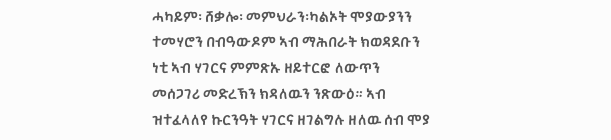ሓካይም፡ ሸቃሎ፡ መምህራን፡ካልኦት ሞያውያንን ተመሃሮን በብዓውዶም ኣብ ማሕበራት ክወዳደቡን ነቲ ኣብ ሃገርና ምምጽኡ ዘይተርፎ ለውጥን መሰጋገሪ መድረኽን ክዳለዉን ንጽውዕ። ኣብ ዝተፈላለየ ኩርንዓት ሃገርና ዘገልግሉ ዘለዉ ሰብ ሞያ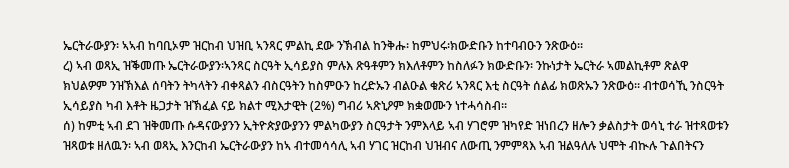ኤርትራውያን፡ ኣኣብ ከባቢኦም ዝርከብ ህዝቢ ኣንጻር ምልኪ ደው ንኽብል ከንቅሑ፡ ከምህሩ፡ክውድቡን ከተባብዑን ንጽውዕ።
ረ) ኣብ ወጻኢ ዝቕመጡ ኤርትራውያን፡ኣንጻር ስርዓት ኢሳይያስ ምሉእ ጽዓቶምን ክእለቶምን ከስለፉን ክውድቡን፡ ንኩነታት ኤርትራ ኣመልኪቶም ጽልዋ ክህልዎም ንዝኽእል ሰባትን ትካላትን ብቀጻልን ብስርዓትን ከስምዑን ከረድኡን ብልዑል ቁጽሪ ኣንጻር እቲ ስርዓት ሰልፊ ክወጽኡን ንጽውዕ። ብተወሳኺ ንስርዓት ኢሳይያስ ካብ እቶት ዜጋታት ዝኽፈል ናይ ክልተ ሚእታዊት (2%) ግብሪ ኣጽኒዖም ክቋወሙን ነተሓሳስብ።
ሰ) ከምቲ ኣብ ደገ ዝቅመጡ ሱዳናውያንን ኢትዮጵያውያንን ምልካውያን ስርዓታት ንምእላይ ኣብ ሃገሮም ዝካየድ ዝነበረን ዘሎን ቃልስታት ወሳኒ ተራ ዝተጻወቱን ዝጻወቱ ዘለዉን፡ ኣብ ወጻኢ እንርከብ ኤርትራውያን ከኣ ብተመሳሳሊ ኣብ ሃገር ዝርከብ ህዝብና ለውጢ ንምምጻእ ኣብ ዝልዓለሉ ህሞት ብኲሉ ጉልበትናን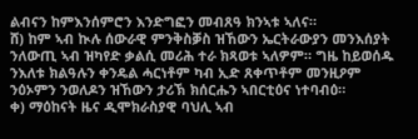ልብናን ከምእንሰምሮን እንድግፎን መብጸዓ ክንኣቱ ኣለና።
ሸ) ከም ኣብ ኲሉ ሰውራዊ ምንቅስቓስ ዝኸውን ኤርትራውያን መንእሰያት ንለውጢ ኣብ ዝካየድ ቃልሲ መሪሕ ተራ ክጻወቱ ኣለዎም። ግዜ ከይወሰዱ ንእለቱ ክልዓሉን ቀንዴል ሓርነቶም ካብ ኢድ ጸቀጥቶም መንዚዖም ንዕኦምን ንወለዶን ዝኸውን ታሪኽ ክሰርሑን ኣበርቲዕና ነተባብዕ።
ቀ) ማዕከናት ዜና ዲሞክራስያዊ ባህሊ ኣብ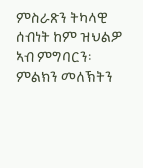ምስራጽን ትካላዊ ሰብነት ከም ዝህልዎ ኣብ ምግባርን፡ ምልክን መለኽትን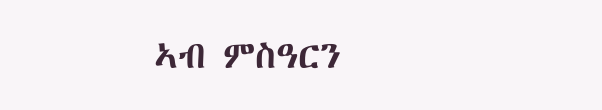ኣብ ምስዓርን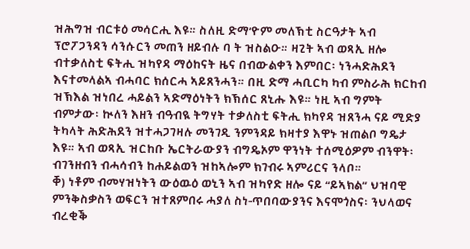ዝሕግዝ ብርቱዕ መሳርሒ እዩ። ስለዚ ድማ’ዮም መለኽቲ ስርዓታት ኣብ ፕሮፖጋንዳን ሳንሱርን መጠን ዘይብሉ ባ ት ዝስልዑ። ዛጊት ኣብ ወጻኢ ዘሎ ብተቃለስቲ ፍትሒ ዝካየዳ ማዕከናት ዜና በብውልቀን እምበር፡ ነንሓድሕደን እናተመላልኣ ብሓባር ክሰርሓ ኣይጸንሓን። በዚ ድማ ሓቢርካ ካብ ምስራሕ ክርከብ ዝኽእል ዝነበረ ሓይልን ኣድማዕነትን ክኽሰር ጸኒሑ እዩ። ነዚ ኣብ ግምት ብምታው፡ ኲለን እዘን ብዓብዪ ትግሃት ተቃለስቲ ፍትሒ ክካየዳ ዝጸንሓ ናይ ሚድያ ትካላት ሕድሕደን ዝተሓጋገዛሉ መንገዲ ንምንዳይ ክዛተያ እዋኑ ዝጠልቦ ግዴታ እዩ። ኣብ ወጻኢ ዝርከቡ ኤርትራውያን ብግዴኦም ዋንነት ተሰሚዕዎም ብንዋት፡ ብገንዘብን ብሓሳብን ከሐይልወን ዝከኣሎም ክገብሩ ኣምሪርና ንላቦ።
ቐ) ነቶም ብመሃዝነትን ውዕዉዕ ወኒን ኣብ ዝካየድ ዘሎ ናይ “ይኣክል” ህዝባዊ ምንቅስቃስን ወፍርን ዝተጸምበሩ ሓያለ ስነ-ጥበባውያንና እናሞጎስና፡ ንህላወና ብረቂቕ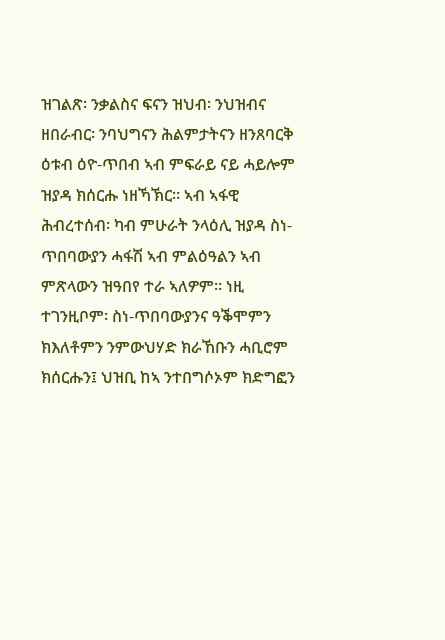ዝገልጽ፡ ንቃልስና ፍናን ዝህብ፡ ንህዝብና ዘበራብር፡ ንባህግናን ሕልምታትናን ዘንጸባርቅ ዕቱብ ዕዮ-ጥበብ ኣብ ምፍራይ ናይ ሓይሎም ዝያዳ ክሰርሑ ነዘኻኽር። ኣብ ኣፋዊ ሕብረተሰብ፡ ካብ ምሁራት ንላዕሊ ዝያዳ ስነ-ጥበባውያን ሓፋሽ ኣብ ምልዕዓልን ኣብ ምጽላውን ዝዓበየ ተራ ኣለዎም። ነዚ ተገንዚቦም፡ ስነ-ጥበባውያንና ዓቕሞምን ክእለቶምን ንምውህሃድ ክራኸቡን ሓቢሮም ክሰርሑን፤ ህዝቢ ከኣ ንተበግሶኦም ክድግፎን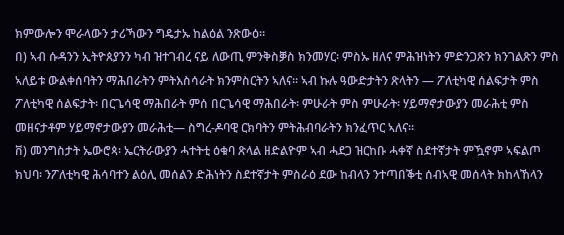ክምውሎን ሞራላውን ታሪኻውን ግዴታኡ ከልዕል ንጽውዕ።
በ) ኣብ ሱዳንን ኢትዮጰያንን ካብ ዝተገብረ ናይ ለውጢ ምንቅስቓስ ክንመሃር፡ ምስኡ ዘለና ምሕዝነትን ምድንጋጽን ክንገልጽን ምስ ኣለይቱ ውልቀሰባትን ማሕበራትን ምትእስሳራት ክንምስርትን ኣለና። ኣብ ኩሉ ዓውድታትን ጽላትን — ፖለቲካዊ ሰልፍታት ምስ ፖለቲካዊ ሰልፍታት፡ በርጌሳዊ ማሕበራት ምሰ በርጌሳዊ ማሕበራት፡ ምሁራት ምስ ምሁራት፡ ሃይማኖታውያን መራሕቲ ምስ መዘናታቶም ሃይማኖታውያን መራሕቲ— ስግረ-ዶባዊ ርክባትን ምትሕብባራትን ክንፈጥር ኣለና።
ቨ) መንግስታት ኤውሮጳ፡ ኤርትራውያን ሓተትቲ ዕቁባ ጽላል ዘድልዮም ኣብ ሓደጋ ዝርከቡ ሓቀኛ ስደተኛታት ምዃኖም ኣፍልጦ ክህባ፡ ንፖለቲካዊ ሕሳባተን ልዕሊ መሰልን ድሕነትን ስደተኛታት ምስራዕ ደው ከብላን ንተጣበቕቲ ሰብኣዊ መሰላት ክከላኸላን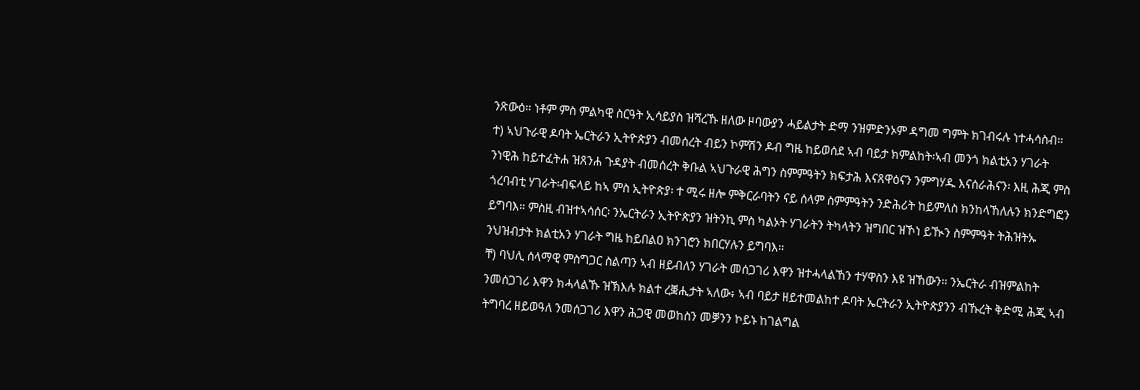ንጽውዕ። ነቶም ምስ ምልካዊ ስርዓት ኢሳይያስ ዝሻረኹ ዘለው ዞባውያን ሓይልታት ድማ ንዝምድንኦም ዳግመ ግምት ክገብሩሉ ነተሓሳስብ።
ተ) ኣህጉራዊ ዶባት ኤርትራን ኢትዮጵያን ብመሰረት ብይን ኮምሽን ዶብ ግዜ ከይወሰደ ኣብ ባይታ ክምልከት፡ኣብ መንጎ ክልቲአን ሃገራት ንነዊሕ ከይተፈትሐ ዝጸንሐ ጉዳያት ብመሰረት ቅቡል ኣህጉራዊ ሕግን ስምምዓትን ክፍታሕ እናጸዋዕናን ንምግሃዱ እናሰራሕናን፡ እዚ ሕጂ ምስ ጎረባብቲ ሃገራት፡ብፍላይ ከኣ ምስ ኢትዮጵያ፡ ተ ሚሩ ዘሎ ምቅርራባትን ናይ ሰላም ስምምዓትን ንድሕሪት ከይምለስ ክንከላኸለሉን ክንድግፎን ይግባእ። ምስዚ ብዝተኣሳሰር፡ ንኤርትራን ኢትዮጵያን ዝትንኪ ምስ ካልኦት ሃገራትን ትካላትን ዝግበር ዝኾነ ይዂን ስምምዓት ትሕዝትኡ ንህዝብታት ክልቲአን ሃገራት ግዜ ከይበልዐ ክንገሮን ክበርሃሉን ይግባእ።
ቸ) ባህሊ ሰላማዊ ምስግጋር ስልጣን ኣብ ዘይብለን ሃገራት መሰጋገሪ እዋን ዝተሓላልኸን ተሃዋስን እዩ ዝኸውን። ንኤርትራ ብዝምልከት ንመሰጋገሪ እዋን ክሓላልኹ ዝኽእሉ ክልተ ረቛሒታት ኣለው፥ ኣብ ባይታ ዘይተመልከተ ዶባት ኤርትራን ኢትዮጵያንን ብኹረት ቅድሚ ሕጂ ኣብ ትግባረ ዘይወዓለ ንመሰጋገሪ እዋን ሕጋዊ መወከስን መቓንን ኮይኑ ከገልግል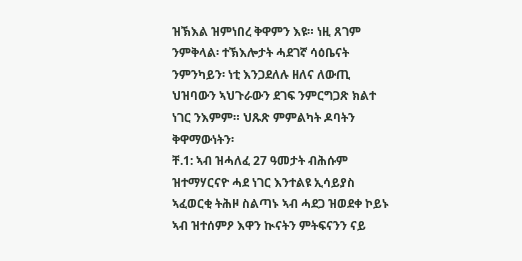ዝኽእል ዝምነበረ ቅዋምን እዩ። ነዚ ጸገም ንምቅላል፡ ተኽእሎታት ሓደገኛ ሳዕቤናት ንምንካይን፡ ነቲ እንጋደለሉ ዘለና ለውጢ ህዝባውን ኣህጉራውን ደገፍ ንምርግጋጽ ክልተ ነገር ንእምም። ህጹጽ ምምልካት ዶባትን ቅዋማውነትን፡
ቸ.1: ኣብ ዝሓለፈ 27 ዓመታት ብሕሱም ዝተማሃርናዮ ሓደ ነገር እንተልዩ ኢሳይያስ ኣፈወርቂ ትሕዞ ስልጣኑ ኣብ ሓደጋ ዝወደቀ ኮይኑ ኣብ ዝተሰምዖ እዋን ኲናትን ምትፍናንን ናይ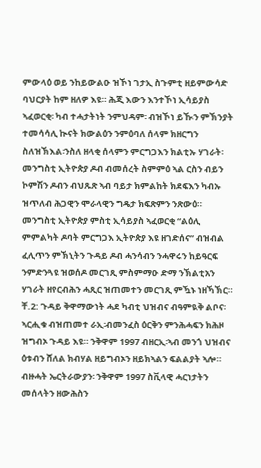ምውላዕ ወይ ንከይውልዑ ዝኾነ ገታኢ ስጉምቲ ዘይምውሳድ ባህርያት ከም ዘለዎ እዩ። ሕጂ እውን እንተኾነ ኢሳይያስ ኣፈወርቂ፡ ካብ ተሓታትነት ንምህዳም፡ ብዝኾነ ይዂን ምኽንያት ተመሳሳሊ ኲናት ክውልዕን ንምዕባለ ሰላም ክዘርግን ስለዝኽእል፡ንስለ ዘላቂ ሰላምን ምርግጋእን ክልቲኡ ሃገራት፡መንግስቲ ኢትዮጵያ ዶብ ብመሰረት ስምምዕ ኣል ርስን ብይን ኮምሽን ዶብን ብህጹጽ ኣብ ባይታ ክምልከት ክደፍእን ካብኡ ዝጥለብ ሕጋዊን ሞራላዊን ግዴታ ክፍጽምን ንጽውዕ። መንግስቲ ኢትዮጵያ ምስቲ ኢሳይያስ ኣፈወርቂ “ልዕሊ ምምልካት ዶባት ምርግጋእ ኢትዮጵያ እዩ ዘገድሰና” ብዝብል ፈሊጥን ምኽኒትን ጉዳይ ዶብ ሓንሳብን ንሓዋሩን ከይዓርፍ ንምድንጓዩ ዝወሰዶ መርገጺ ምስምማዑ ድማ ንኽልቲአን ሃገራት ዘየርብሕን ሓጺር ዝጠመተን መርገጺ ምዃኑ ነዘኻኽር።
ቸ.2: ጉዳይ ቅዋማውነት ሓደ ካብቲ ህዝብና ብዓምዪቅ ልቦና፡ኣርሒቁ ብዝጠመተ ራኢ፡ብመንፈስ ዕርቅን ምንሕሓፍን ክሕዞ ዝግብኦ ጉዳይ እዩ። ንቅዋም 1997 ብዘርኢ፡ኣብ መንጎ ህዝብና ዕቱብን ሸለል ክብሃል ዘይግብኦን ዘይክኣልን ፍልልያት ኣሎ። ብዙሓት ኤርትራውያን፡ ንቅዋም 1997 ስቪላዊ ሓርነታትን መሰላትን ዘውሕስን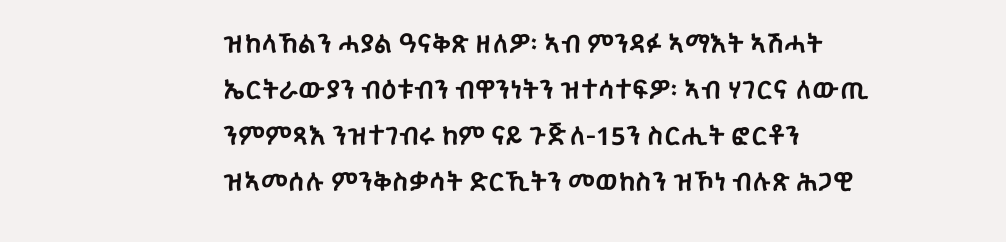ዝከላኸልን ሓያል ዓናቅጽ ዘለዎ፡ ኣብ ምንዳፉ ኣማእት ኣሽሓት ኤርትራውያን ብዕቱብን ብዋንነትን ዝተሳተፍዎ፡ ኣብ ሃገርና ለውጢ ንምምጻእ ንዝተገብሩ ከም ናይ ጉጅለ-15ን ስርሒት ፎርቶን ዝኣመሰሉ ምንቅስቃሳት ድርኺትን መወከስን ዝኾነ ብሉጽ ሕጋዊ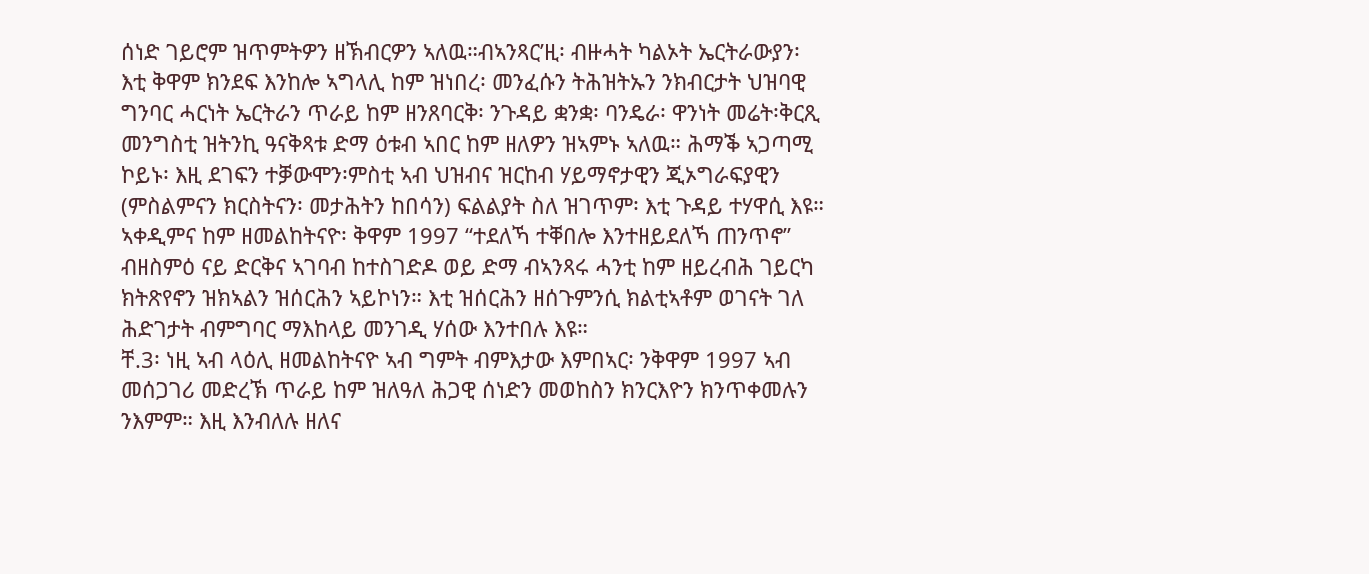ሰነድ ገይሮም ዝጥምትዎን ዘኽብርዎን ኣለዉ።ብኣንጻር’ዚ፡ ብዙሓት ካልኦት ኤርትራውያን፡እቲ ቅዋም ክንደፍ እንከሎ ኣግላሊ ከም ዝነበረ፡ መንፈሱን ትሕዝትኡን ንክብርታት ህዝባዊ ግንባር ሓርነት ኤርትራን ጥራይ ከም ዘንጸባርቅ፡ ንጉዳይ ቋንቋ፡ ባንዴራ፡ ዋንነት መሬት፡ቅርጺ መንግስቲ ዝትንኪ ዓናቅጻቱ ድማ ዕቱብ ኣበር ከም ዘለዎን ዝኣምኑ ኣለዉ። ሕማቕ ኣጋጣሚ ኮይኑ፡ እዚ ደገፍን ተቓውሞን፡ምስቲ ኣብ ህዝብና ዝርከብ ሃይማኖታዊን ጂኦግራፍያዊን (ምስልምናን ክርስትናን፡ መታሕትን ከበሳን) ፍልልያት ስለ ዝገጥም፡ እቲ ጉዳይ ተሃዋሲ እዩ። ኣቀዲምና ከም ዘመልከትናዮ፡ ቅዋም 1997 “ተደለኻ ተቐበሎ እንተዘይደለኻ ጠንጥኖ” ብዘስምዕ ናይ ድርቅና ኣገባብ ከተስገድዶ ወይ ድማ ብኣንጻሩ ሓንቲ ከም ዘይረብሕ ገይርካ ክትጽየኖን ዝክኣልን ዝሰርሕን ኣይኮነን። እቲ ዝሰርሕን ዘሰጉምንሲ ክልቲኣቶም ወገናት ገለ ሕድገታት ብምግባር ማእከላይ መንገዲ ሃሰው እንተበሉ እዩ።
ቸ.3፡ ነዚ ኣብ ላዕሊ ዘመልከትናዮ ኣብ ግምት ብምእታው እምበኣር፡ ንቅዋም 1997 ኣብ መሰጋገሪ መድረኽ ጥራይ ከም ዝለዓለ ሕጋዊ ሰነድን መወከስን ክንርእዮን ክንጥቀመሉን ንእምም። እዚ እንብለሉ ዘለና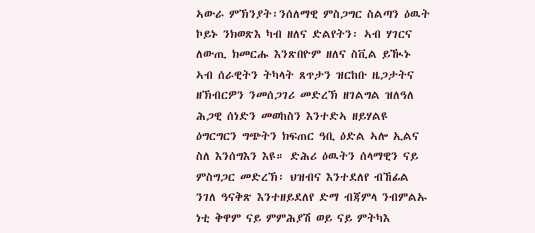ኣውራ ምኽንያት፡ንሰለማዊ ምስጋግር ስልጣን ዕዉት ኮይኑ ንክወጽእ ካብ ዘለና ድልየትን፡ ኣብ ሃገርና ለውጢ ክመርሑ እንጽበዮም ዘለና ስቪል ይዂኑ ኣብ ሰራዊትን ትካላት ጸጥታን ዝርከቡ ዜጋታትና ዘኽብርዎን ንመሰጋገሪ መድረኽ ዘገልግል ዝለዓለ ሕጋዊ ሰነድን መወከስን እንተድኣ ዘይሃልዩ ዕግርግርን ግጭትን ክፍጠር ዓቢ ዕድል ኣሎ ኢልና ስለ እንሰግእን እዩ። ድሕሪ ዕዉትን ሰላማዊን ናይ ምስግጋር መድረኽ፡ ህዝብና እንተደለየ ብኸፊል ንገለ ዓናቅጽ እንተዘይደለየ ድማ ብጃምላ ንብምልኡ ነቲ ቅዋም ናይ ምምሕያሽ ወይ ናይ ምትካእ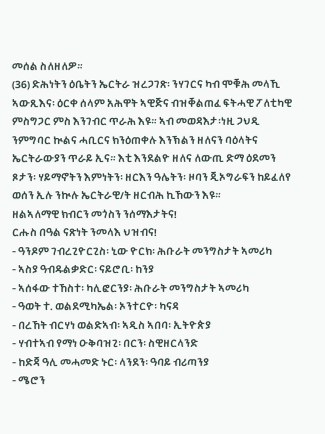መሰል ስለዘለዎ።
(36) ድሕነትን ዕቤትን ኤርትራ ዝረጋገጽ፡ ንሃገርና ካብ ሞቑሕ መላኺ ኣውጺእና፡ ዕርቀ ሰላም አሕዋት ኣዊጅና ብዝቐልጠፈ ፍትሓዊ ፖለቲካዊ ምስግጋር ምስ እንገብር ጥራሕ እዩ። ኣብ መወዳእታ፡ነዚ ጋህዲ ንምግባር ኲልና ሓቢርና ክንዕጠቀሉ እንኽልን ዘለናን ባዕላትና ኤርትራውያን ጥራይ ኢና። እቲ እንደልዮ ዘለና ለውጢ ድማ ዕደመን ጾታን፡ ሃይማኖትን እምነትን፡ ዘርእን ዓሌትን፡ ዞባን ጂኦግራፍን ከይፈለየ ወሰን ኢሉ ንኲሉ ኤርትራዊ/ት ዘርብሕ ኪኸውን እዩ።
ዘልኣለማዊ ክብርን መጎስን ንሰማእታትና!
ርሑስ በዓል ናጽነት ንመላእ ህዝብና!
- ዓንዶም ገብረጊዮርጊስ፡ ኒው ዮርክ፡ ሕቡራት መንግስታት ኣመሪካ
- ኣስያ ዓብዱልቃድር፡ ናይሮቢ፡ ከንያ
- ኣሰፋው ተኸስተ፡ ካሊፎርንያ፡ ሕቡራት መንግስታት ኣመሪካ
- ዓወት ተ. ወልደሚካኤል፡ ኦንተርዮ፡ ካናዳ
- በረኸት ብርሃነ ወልድኣብ፡ ኣዲስ ኣበባ፡ ኢትዮጵያ
- ሃብተኣብ የማነ ዑቅባዝጊ፡ በርን፡ ስዊዘርላንድ
- ከድጃ ዓሊ መሓመድ ኑር፡ ላንደን፡ ዓባይ ብሪጣንያ
- ሜሮን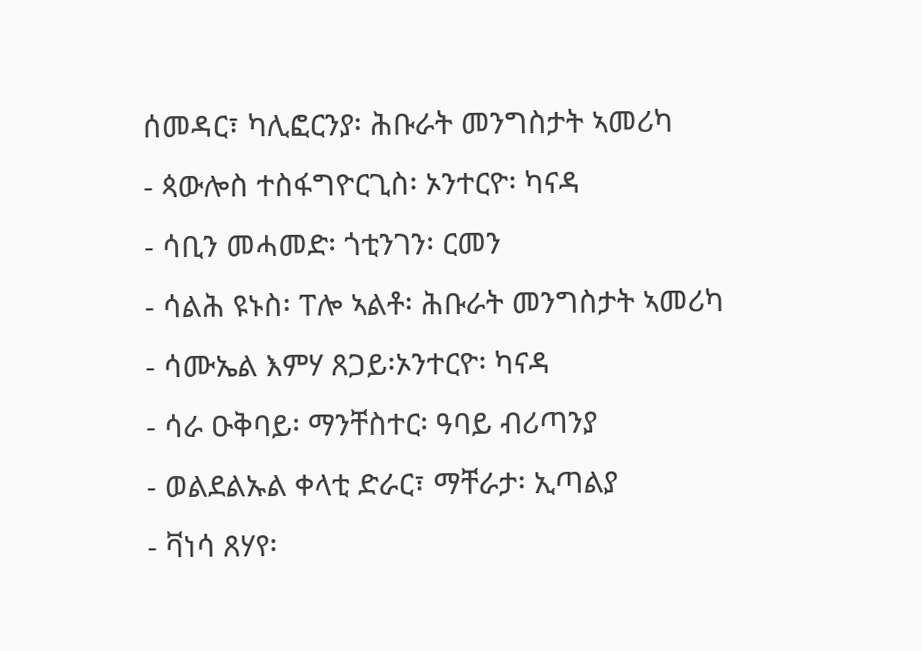ሰመዳር፣ ካሊፎርንያ፡ ሕቡራት መንግስታት ኣመሪካ
- ጳውሎስ ተስፋግዮርጊስ፡ ኦንተርዮ፡ ካናዳ
- ሳቢን መሓመድ፡ ጎቲንገን፡ ርመን
- ሳልሕ ዩኑስ፡ ፐሎ ኣልቶ፡ ሕቡራት መንግስታት ኣመሪካ
- ሳሙኤል እምሃ ጸጋይ፡ኦንተርዮ፡ ካናዳ
- ሳራ ዑቅባይ፡ ማንቸስተር፡ ዓባይ ብሪጣንያ
- ወልደልኡል ቀላቲ ድራር፣ ማቸራታ፡ ኢጣልያ
- ቫነሳ ጸሃየ፡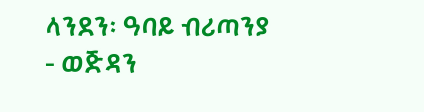ላንደን፡ ዓባይ ብሪጣንያ
- ወጅዳን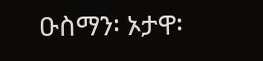ዑስማን፡ ኦታዋ፡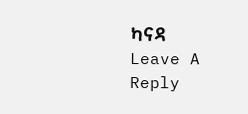ካናዳ
Leave A Reply